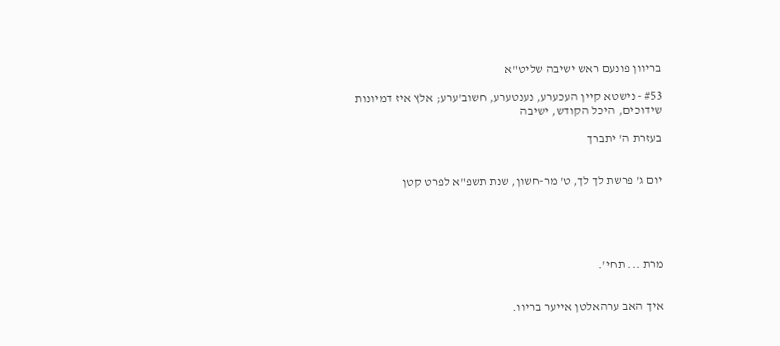בריוון פונעם ראש ישיבה שליט"א

#53 - נישטא קיין העכערע, נענטערע, חשוב'ערע; אלץ איז דמיונות
שידוכים, היכל הקודש, ישיבה

בעזרת ה' יתברך


יום ג' פרשת לך לך, ט' מר-חשון, שנת תשפ"א לפרט קטן





מרת ... תחי'.


איך האב ערהאלטן אייער בריוו.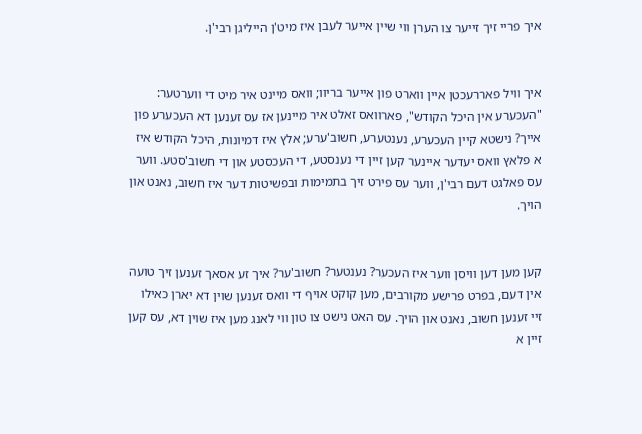איך פריי זיך זייער צו הערן ווי שיין אייער לעבן איז מיט'ן הייליגן רבי'ן.


איך וויל פאררעכטן איין ווארט פון אייער בריוו; וואס מיינט איר מיט די ווערטער: "העכערע אין היכל הקודש", פארוואס זאלט איר מיינען אז עס זענען דא העכערע פון אייך? נישטא קיין העכערע, נענטערע, חשוב'ערע; אלץ איז דמיונות, היכל הקודש איז א פלאץ וואס יעדער איינער קען זיין די נענסטע, די העכסטע און די חשוב'סטע. ווער עס פאלגט דעם רבי'ן, ווער עס פירט זיך בתמימות ובפשיטות דער איז חשוב, נאנט און הויך.


קען מען דען וויסן ווער איז העכער? נענטער? חשוב'ער? איך זע אסאך זענען זיך טועה אין דעם, בפרט פרישע מקורבים, מען קוקט אויף די וואס זענען שוין דא יארן כאילו זיי זענען חשוב, נאנט און הויך. עס האט נישט צו טון ווי לאנג מען איז שוין דא, עס קען זיין א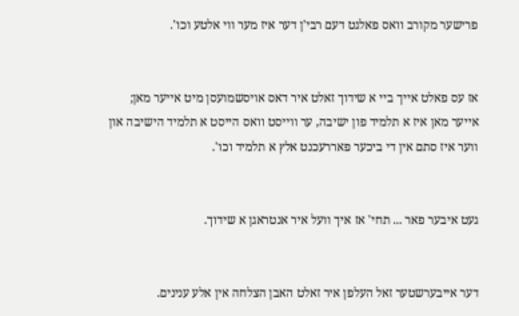פרישער מקורב וואס פאלגט דעם רבי'ן דער איז מער ווי אלטע וכו'.


אז עס פאלט אייך ביי א שידוך זאלט איר דאס אויסשמועסן מיט אייער מאן; אייער מאן איז א תלמיד פון ישיבה, ער ווייסט וואס הייסט א תלמיד הישיבה און ווער איז סתם אין די ביכער פאררעכנט אלץ א תלמיד וכו'.


געט איבער פאר ... תחי' אז איך וועל איר אנטראגן א שידוך.


דער אייבערשטער זאל העלפן איר זאלט האבן הצלחה אין אלע ענינים.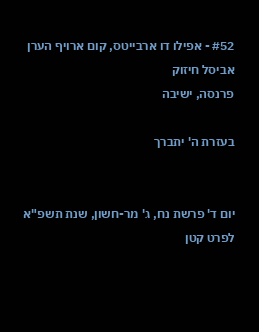#52 - אפילו דו ארבייטס, קום ארויף הערן אביסל חיזוק
פרנסה, ישיבה

בעזרת ה' יתברך


יום ד' פרשת נח, ג' מר-חשון, שנת תשפ"א לפרט קטן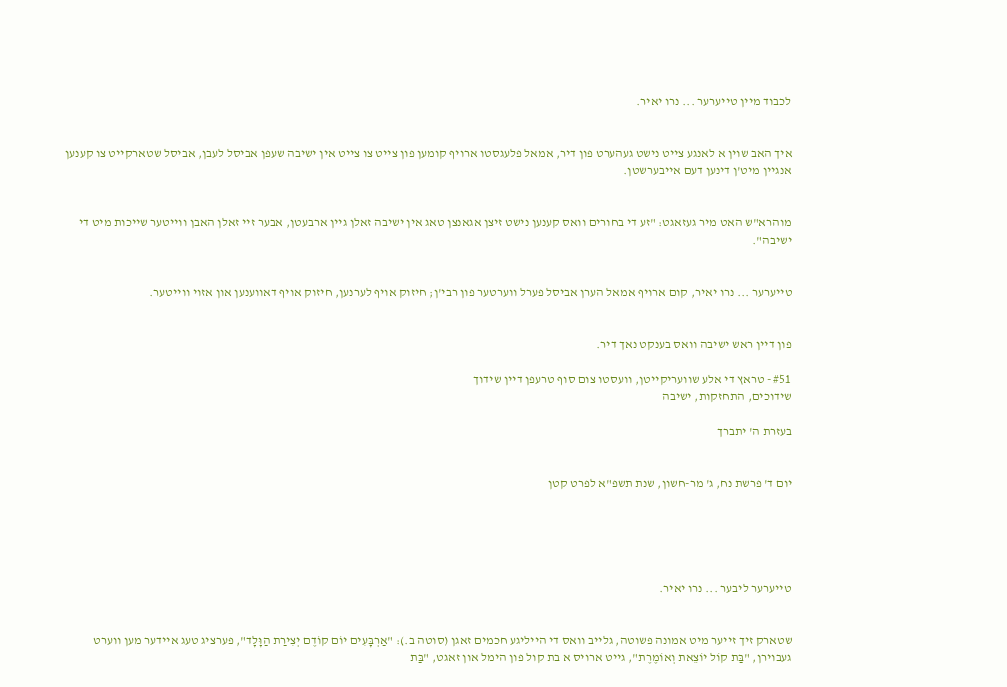לכבוד מיין טייערער ... נרו יאיר.


איך האב שוין א לאנגע צייט נישט געהערט פון דיר, אמאל פלעגסטו ארויף קומען פון צייט צו צייט אין ישיבה שעפן אביסל לעבן, אביסל שטארקייט צו קענען אנגיין מיט'ן דינען דעם אייבערשטן.


מוהרא"ש האט מיר געזאגט: "זע די בחורים וואס קענען נישט זיצן אגאנצן טאג אין ישיבה זאלן גיין ארבעטן, אבער זיי זאלן האבן ווייטער שייכות מיט די ישיבה".


טייערער ... נרו יאיר, קום ארויף אמאל הערן אביסל פערל ווערטער פון רבי'ן; חיזוק אויף לערנען, חיזוק אויף דאווענען און אזוי ווייטער.


פון דיין ראש ישיבה וואס בענקט נאך דיר.

#51 - טראץ די אלע שוועריקייטן, וועסטו צום סוף טרעפן דיין שידוך
שידוכים, התחזקות, ישיבה

בעזרת ה' יתברך


יום ד' פרשת נח, ג' מר-חשון, שנת תשפ"א לפרט קטן





טייערער ליבער ... נרו יאיר.


שטארק זיך זייער מיט אמונה פשוטה, גלייב וואס די הייליגע חכמים זאגן (סוטה ב.): "אַרְבָּעִים יוֹם קוֹדֶם יְצִירַת הַוָּלָד", פערציג טעג איידער מען ווערט געבוירן, "בַּת קוֹל יוֹצֵאת וְאוֹמֶרֶת", גייט ארויס א בת קול פון הימל און זאגט, "בַּת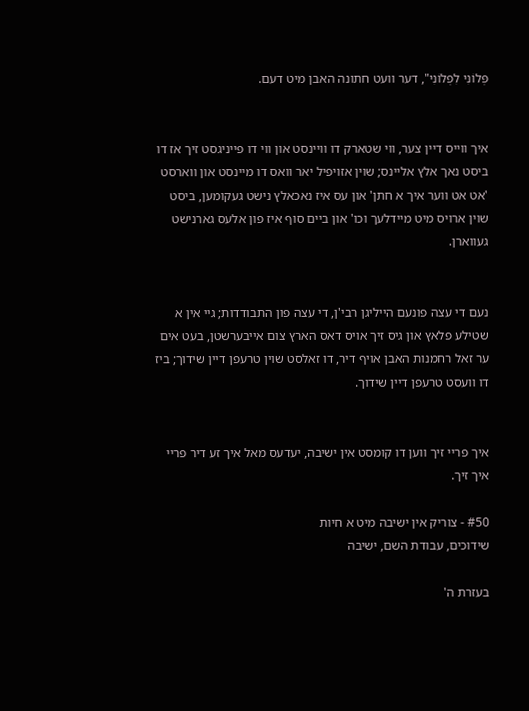פְּלוֹנִי לִפְלוֹנִי", דער וועט חתונה האבן מיט דעם.


איך ווייס דיין צער, ווי שטארק דו וויינסט און ווי דו פייניגסט זיך אז דו ביסט נאך אלץ אליינס; שוין אזויפיל יאר וואס דו מיינסט און ווארסט 'אט אט ווער איך א חתן' און עס איז נאכאלץ נישט געקומען, ביסט שוין ארויס מיט מיידלעך וכו' און ביים סוף איז פון אלעס גארנישט געווארן.


נעם די עצה פונעם הייליגן רבי'ן, די עצה פון התבודדות; גיי אין א שטילע פלאץ און גיס זיך אויס דאס הארץ צום אייבערשטן, בעט אים ער זאל רחמנות האבן אויף דיר, דו זאלסט שוין טרעפן דיין שידוך; ביז דו וועסט טרעפן דיין שידוך.


איך פריי זיך ווען דו קומסט אין ישיבה, יעדעס מאל איך זע דיר פריי איך זיך.

#50 - צוריק אין ישיבה מיט א חיות
שידוכים, עבודת השם, ישיבה

בעזרת ה'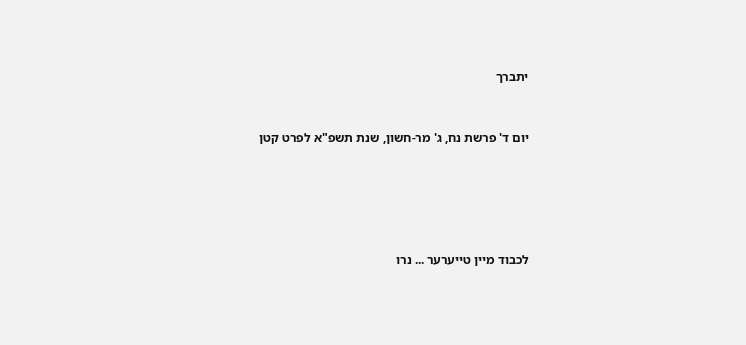יתברך


יום ד' פרשת נח, ג' מר-חשון, שנת תשפ"א לפרט קטן





לכבוד מיין טייערער ... נרו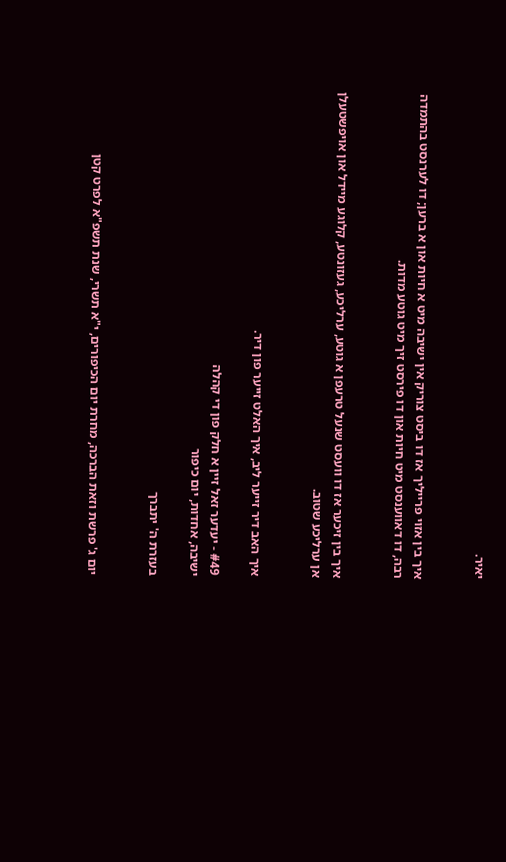יאיר.


איך בין אזוי פרייליך אז דו ביסט צוריק אין ישיבה מיט א חיות און א ברען; דו לערנסט בהתמדה רבה, דו דאווענסט מיט חיות און דו פירסט זיך מיט גוטע מדות.


איך בין זיכער אז דו וועסט שנעל טרעפן א גוטע, ערליכע, געזונטע, קלוגע מיידל און אויפשטעלן אן ערליכע שטוב.


איך האב דיר זייער ליב, איך האלט זייער פון דיר.

#49 - יעדער זאל זיין א חלק פון די קהלה
ישיבה, אחדות, יום כיפור

בעזרת ה' יתברך


יום ג' פרשת וזאת הברכה, מחרת יום הכיפורים, י"א תשרי, שנת תשפ"א לפרט קטן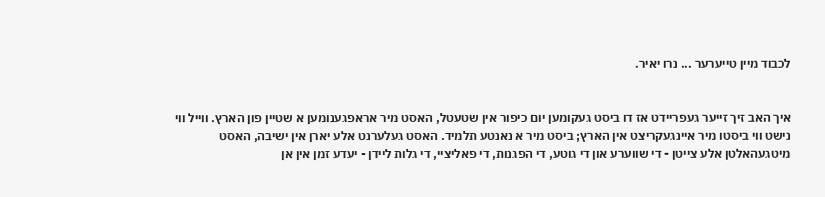לכבוד מיין טייערער ... נרו יאיר.


איך האב זיך זייער געפריידט אז דו ביסט געקומען יום כיפור אין שטעטל, האסט מיר אראפגענומען א שטיין פון הארץ. ווייל ווי נישט ווי ביסטו מיר איינגעקריצט אין הארץ; ביסט מיר א נאנטע תלמיד. האסט געלערנט אלע יארן אין ישיבה, האסט מיטגעהאלטן אלע צייטן - די שווערע און די גוטע, די הפגנות, די פאליציי, די גלות ליידן - יעדע זמן אין אן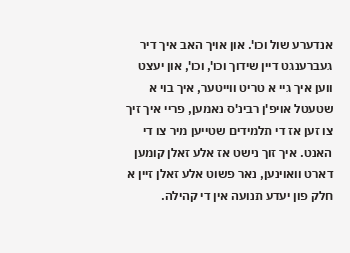אנדערע שול וכו'. און אויך האב איך דיר געברענגט דיין שידוך וכו', וכו', און יעצט ווען איך גיי א טריט ווייטער, איך בוי א שטעטל אויפ'ן רבינ'ס נאמען, פריי איך זיך צו זען אז די תלמידים שטייען מיר צו די האנט. איך זוך נישט אז אלע זאלן קומען דארט וואוינען, נאר פשוט אלע זאלן זיין א חלק פון יעדע תנועה אין די קהילה.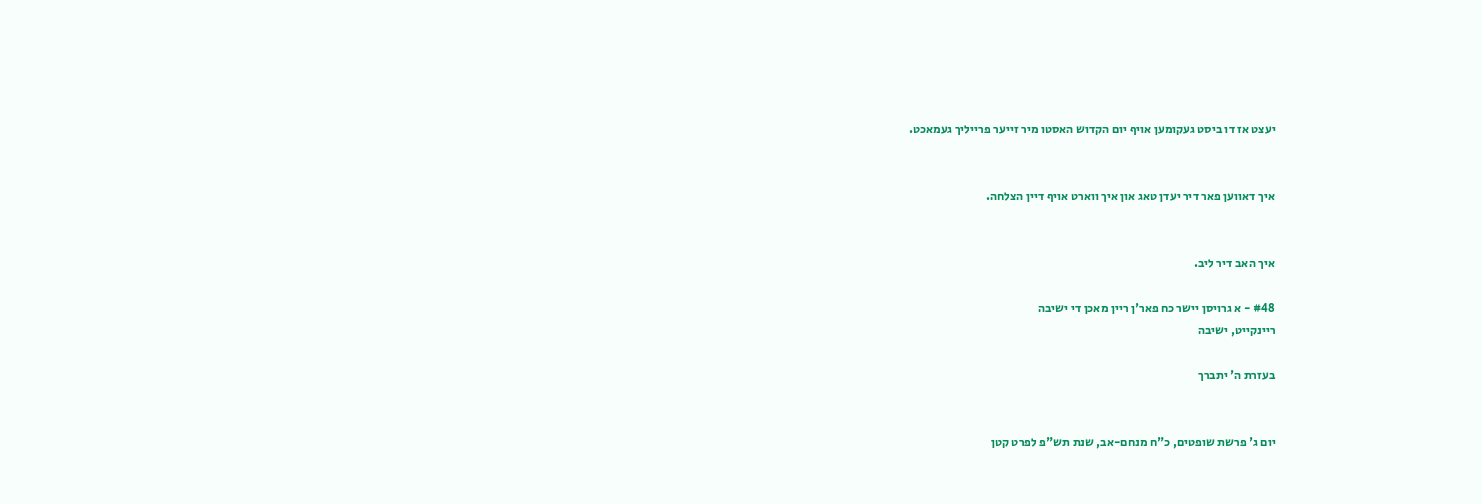יעצט אז דו ביסט געקומען אויף יום הקדוש האסטו מיר זייער פרייליך געמאכט.


איך דאווען פאר דיר יעדן טאג און איך ווארט אויף דיין הצלחה.


איך האב דיר ליב.

#48 - א גרויסן יישר כח פאר'ן ריין מאכן די ישיבה
ריינקייט, ישיבה

בעזרת ה' יתברך


יום ג' פרשת שופטים, כ"ח מנחם-אב, שנת תש"פ לפרט קטן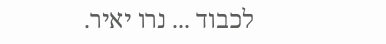לכבוד ... נרו יאיר.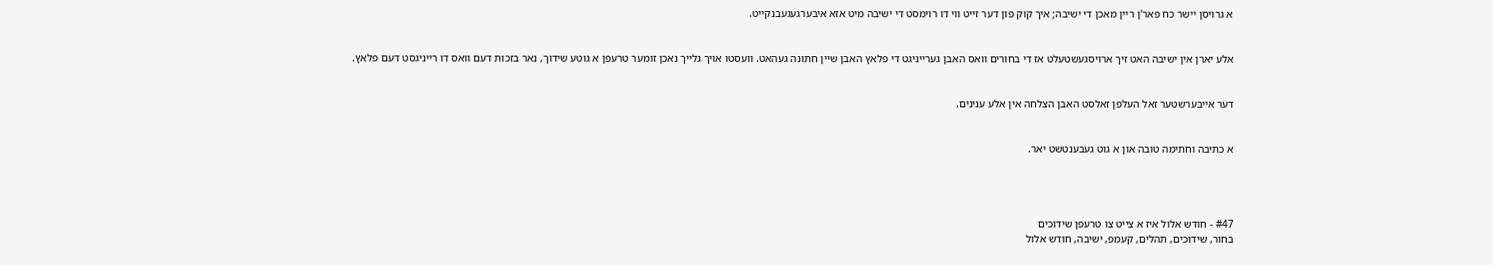א גרויסן יישר כח פאר'ן ריין מאכן די ישיבה; איך קוק פון דער זייט ווי דו רוימסט די ישיבה מיט אזא איבערגעגעבנקייט.


אלע יארן אין ישיבה האט זיך ארויסגעשטעלט אז די בחורים וואס האבן גערייניגט די פלאץ האבן שיין חתונה געהאט. וועסטו אויך גלייך נאכן זומער טרעפן א גוטע שידוך, נאר בזכות דעם וואס דו רייניגסט דעם פלאץ.


דער אייבערשטער זאל העלפן זאלסט האבן הצלחה אין אלע ענינים.


א כתיבה וחתימה טובה און א גוט געבענטשט יאר.




#47 - חודש אלול איז א צייט צו טרעפן שידוכים
בחור, שידוכים, תהלים, קעמפ, ישיבה, חודש אלול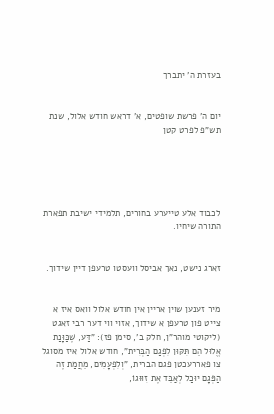בעזרת ה' יתברך


יום ה' פרשת שופטים, א' דראש חודש אלול, שנת תש"פ לפרט קטן





לכבוד אלע טייערע בחורים, תלמידי ישיבת תפארת התורה שיחיו.


זארג נישט, נאך אביסל וועסטו טרעפן דיין שידוך.


מיר זענען שוין אריין אין חודש אלול וואס איז א צייט פון טרעפן א שידוך, אזוי ווי דער רבי זאגט (ליקוטי מוהר"ן, חלק ב', סימן פז): "דַּע, שֶׁכַּוָּנַת אֱלוּל הֵם תִּקּוּן לִפְגַם הַבְּרִית", חודש אלול איז מסוגל צו פאררעכטן פגם הברית, "וְלִפְעָמִים, מֵחֲמַת זֶה הַפְּגָם יוּכַל לְאַבֵּד אֶת זִוּוּגוֹ,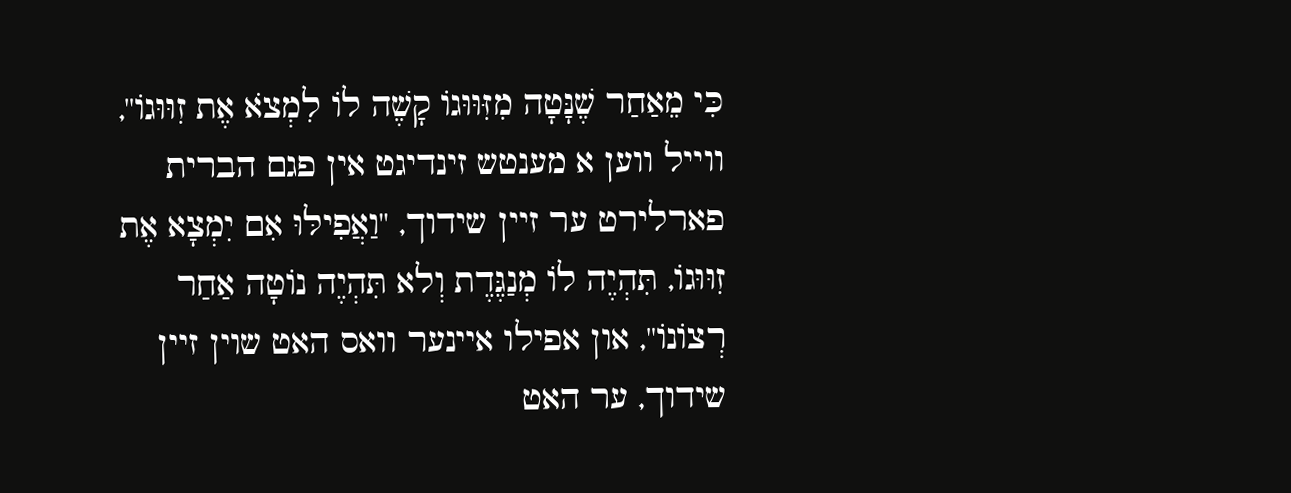כִּי מֵאַחַר שֶׁנָּטָה מִזִּוּוּגוֹ קָשֶׁה לוֹ לִמְצֹא אֶת זִוּוּגוֹ", ווייל ווען א מענטש זינדיגט אין פגם הברית פארלירט ער זיין שידוך, "וַאֲפִילּוּ אִם יִמְצָא אֶת זִוּוּגוֹ, תִּהְיֶה לוֹ מְנַגֶּדֶת וְלא תִּהְיֶה נוֹטָה אַחַר רְצוֹנוֹ", און אפילו איינער וואס האט שוין זיין שידוך, ער האט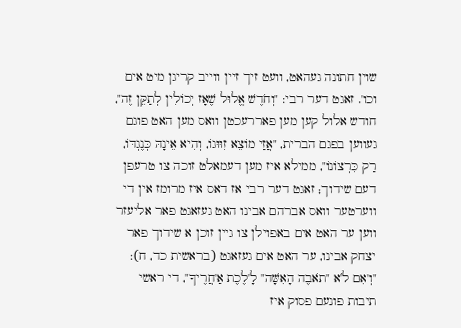שוין חתונה געהאט, וועט זיך זיין ווייב קריגן מיט אים וכו'. זאגט דער רבי: "וְחֹדֶשׁ אֱלוּל שֶׁאָז יְכוֹלִין לְתַקֵּן זֶה", חודש אלול קען מען פאררעכטן וואס מען האט פוגם געווען בפגם הברית, "אֲזַי מוֹצֵא זִוּוּגוֹ, וְהִיא אֵינָהּ כְּנֶגְדּוֹ, רַק כִּרְצוֹנוֹ", ממילא איז מען דעמאלט זוכה צו טרעפן דעם שידוך; זאגט דער רבי אז דאס איז מרומז אין די ווערטער וואס אברהם אבינו האט געזאגט פאר אליעזר ווען ער האט אים באפוילן צו גיין זוכן א שידוך פאר יצחק אבינו, ער האט אים געזאגט (בראשית כד, ח): "וְ'אִם לֹ'א "תֹאבֶה הָאִשָּׁה" לָ'לֶכֶת אַ'חֲרֶיךָ", די ראשי תיבות פונעם פסוק איז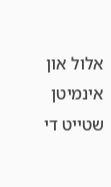אלול און אינמיטן שטייט די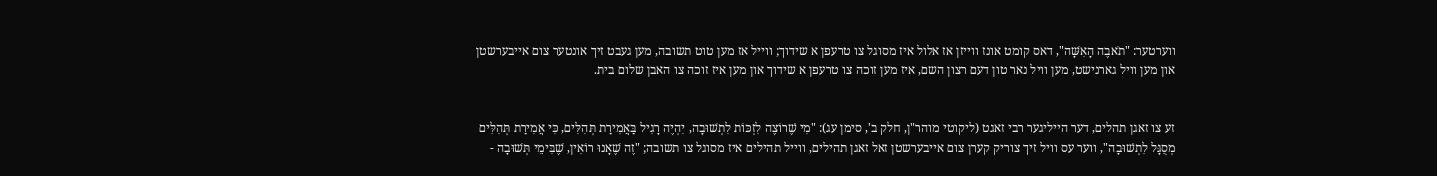ווערטער: "תֹאבֶה הָאִשָּׁה", דאס קומט אונז ווייזן אז אלול איז מסוגל צו טרעפן א שידוך; ווייל אז מען טוט תשובה, מען געבט זיך אונטער צום אייבערשטן און מען וויל גארנישט, מען וויל נאר טון דעם רצון השם, איז מען זוכה צו טרעפן א שידוך און מען איז זוכה צו האבן שלום בית.


זע צו זאגן תהלים, דער הייליגער רבי זאגט (ליקוטי מוהר"ן, חלק ב', סימן עג): "מִי שֶׁרוֹצֶה לִזְכּוֹת לִתְשׁוּבָה, יִהְיֶה רָגִיל בַּאֲמִירַת תְּהִלִּים, כִּי אֲמִירַת תְּהִלִּים מְסֻגָּל לִתְשׁוּבָה", ווער עס וויל זיך צוריק קערן צום אייבערשטן זאל זאגן תהילים, ווייל תהילים איז מסוגל צו תשובה; "זֶה שֶׁאָנוּ רוֹאִין, שֶׁבִּימֵי תְּשׁוּבָה -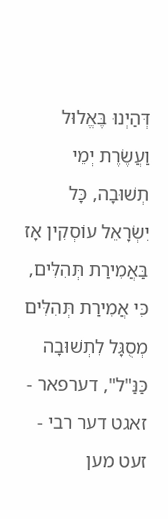דְּהַיְנוּ בֶּאֱלוּל וַעֲשֶׂרֶת יְמֵי תְשׁוּבָה, כָּל יִשְׂרָאֵל עוֹסְקִין אָז בַּאֲמִירַת תְּהִלִּים, כִּי אֲמִירַת תְּהִלִּים מְסֻגָּל לִתְשׁוּבָה כַּנַּ"ל", דערפאר - זאגט דער רבי - זעט מען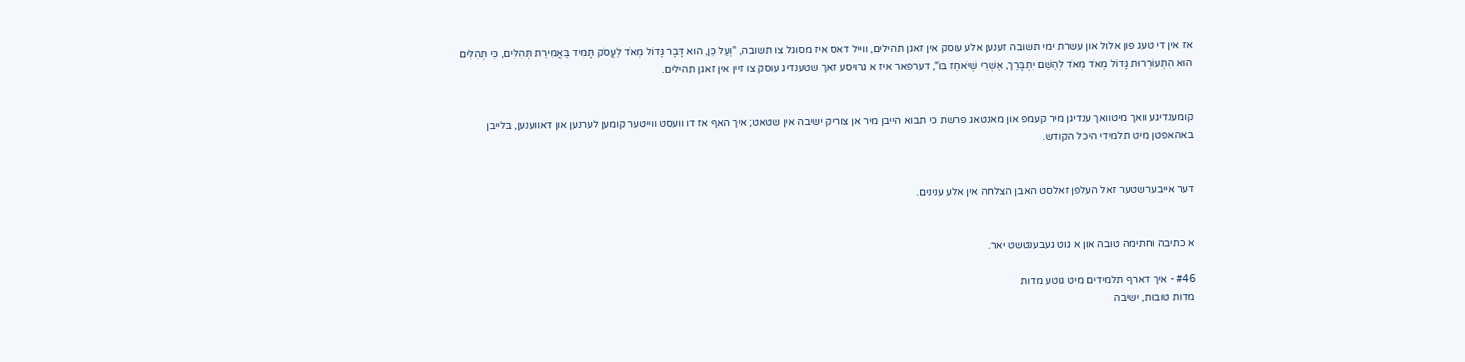אז אין די טעג פון אלול און עשרת ימי תשובה זענען אלע עוסק אין זאגן תהילים, ווייל דאס איז מסוגל צו תשובה, "וְעַל כֵּן, הוּא דָּבָר גָּדוֹל מְאֹד לַעֲסֹק תָּמִיד בַּאֲמִירַת תְּהִלִּים, כִּי תְּהִלִּים הוּא הִתְעוֹרְרוּת גָּדוֹל מְאֹד מְאֹד לְהַשֵּׁם יִתְבָּרַך, אַשְׁרֵי שֶׁיֹּאחַז בּוֹ", דערפאר איז א גרויסע זאך שטענדיג עוסק צו זיין אין זאגן תהילים.


קומענדיגע וואך מיטוואך ענדיגן מיר קעמפ און מאנטאג פרשת כי תבוא הייבן מיר אן צוריק ישיבה אין שטאט; איך האף אז דו וועסט ווייטער קומען לערנען און דאווענען, בלייבן באהאפטן מיט תלמידי היכל הקודש.


דער אייבערשטער זאל העלפן זאלסט האבן הצלחה אין אלע ענינים.


א כתיבה וחתימה טובה און א גוט געבענטשט יאר.

#46 - איך דארף תלמידים מיט גוטע מדות
מדות טובות, ישיבה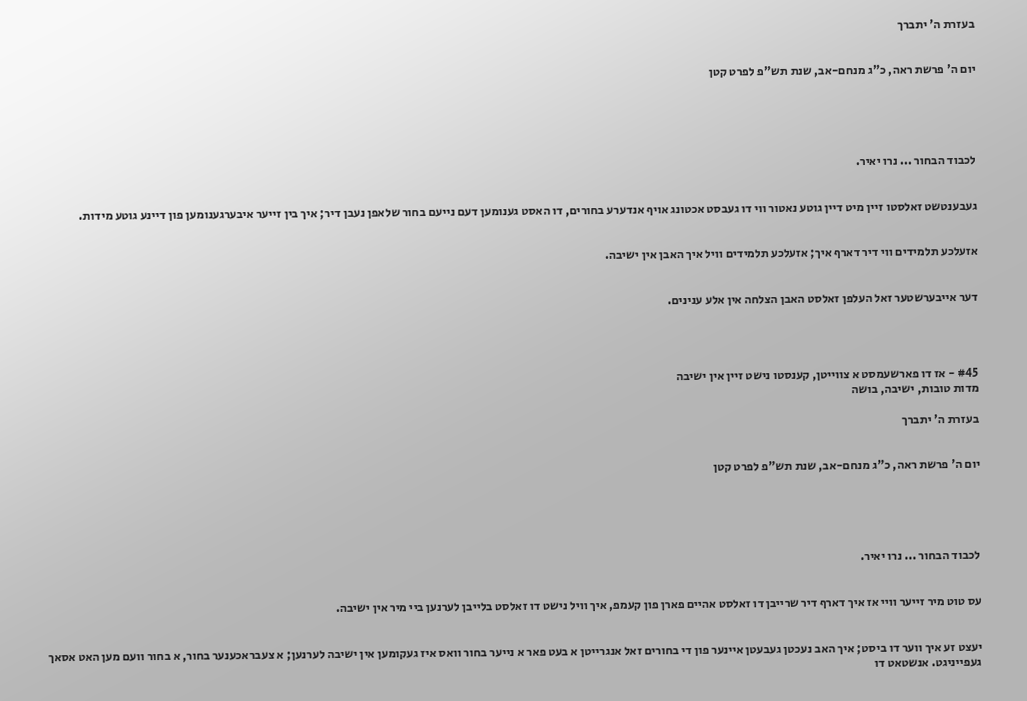בעזרת ה' יתברך


יום ה' פרשת ראה, כ"ג מנחם-אב, שנת תש"פ לפרט קטן





לכבוד הבחור ... נרו יאיר.


געבענטשט זאלסטו זיין מיט דיין גוטע נאטור ווי דו געבסט אכטונג אויף אנדערע בחורים, דו האסט גענומען דעם נייעם בחור שלאפן נעבן דיר; איך בין זייער איבערגענומען פון דיינע גוטע מידות.


אזעלכע תלמידים ווי דיר דארף איך; אזעלכע תלמידים וויל איך האבן אין ישיבה.


דער אייבערשטער זאל העלפן זאלסט האבן הצלחה אין אלע ענינים.




#45 - אז דו פארשעמסט א צווייטן, קענסטו נישט זיין אין ישיבה
מדות טובות, ישיבה, בושה

בעזרת ה' יתברך


יום ה' פרשת ראה, כ"ג מנחם-אב, שנת תש"פ לפרט קטן





לכבוד הבחור ... נרו יאיר.


עס טוט מיר זייער וויי אז איך דארף דיר שרייבן דו זאלסט אהיים פארן פון קעמפ, איך וויל נישט דו זאלסט בלייבן לערנען ביי מיר אין ישיבה.


יעצט זע איך ווער דו ביסט; איך האב נעכטן געבעטן איינער פון די בחורים זאל אנגרייטן א בעט פאר א נייער בחור וואס איז געקומען אין ישיבה לערנען; א צעבראכענער בחור, א בחור וועם מען האט אסאך געפייניגט. אנשטאט דו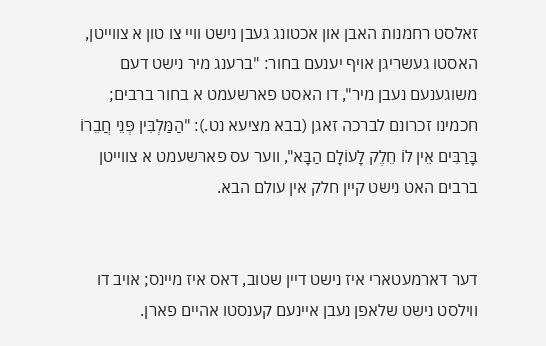זאלסט רחמנות האבן און אכטונג געבן נישט וויי צו טון א צווייטן, האסטו געשריגן אויף יענעם בחור: "ברענג מיר נישט דעם משוגענעם נעבן מיר", דו האסט פארשעמט א בחור ברבים; חכמינו זכרונם לברכה זאגן (בבא מציעא נט.): "הַמַּלְבִּין פְּנֵי חֲבֵרוֹ בָּרַבִּים אֵין לוֹ חֵלֶק לָעוֹלָם הַבָּא", ווער עס פארשעמט א צווייטן ברבים האט נישט קיין חלק אין עולם הבא.


דער דארמעטארי איז נישט דיין שטוב, דאס איז מיינס; אויב דו ווילסט נישט שלאפן נעבן איינעם קענסטו אהיים פארן.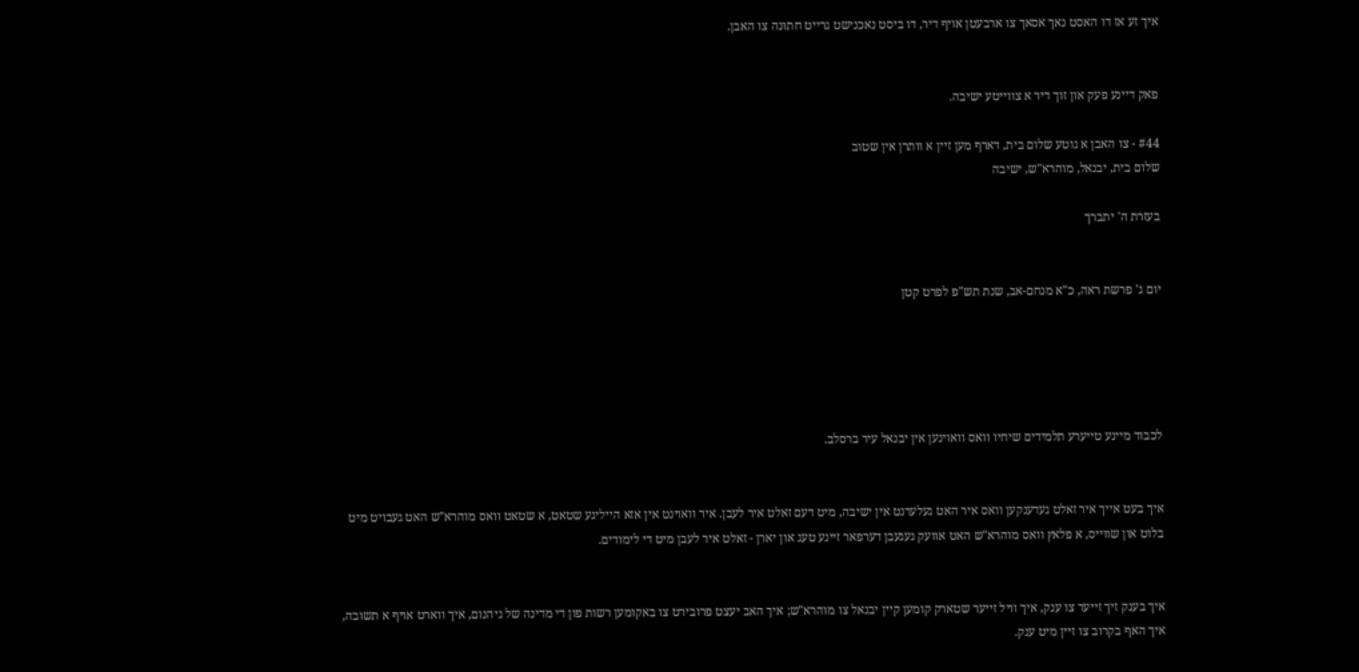איך זע אז דו האסט נאך אסאך צו ארבעטן אויף דיר, דו ביסט נאכנישט גרייט חתונה צו האבן.


פאק דיינע פעק און זוך דיר א צווייטע ישיבה.

#44 - צו האבן א גוטע שלום בית, דארף מען זיין א וותרן אין שטוב
שלום בית, יבנאל, מוהרא"ש, ישיבה

בעזרת ה' יתברך


יום ג' פרשת ראה, כ"א מנחם-אב, שנת תש"פ לפרט קטן





לכבוד מיינע טייערע תלמידים שיחיו וואס וואוינען אין יבנאל עיר ברסלב.


איך בעט אייך איר זאלט געדענקען וואס איר האט געלערנט אין ישיבה, מיט דעם זאלט איר לעבן. איר וואוינט אין אזא הייליגע שטאט, א שטאט וואס מוהרא"ש האט געבויט מיט בלוט און שווייס, א פלאץ וואס מוהרא"ש האט אוועק געגעבן דערפאר זיינע טעג און יארן - זאלט איר לעבן מיט די לימודים.


איך בענק זיך זייער צו ענק, איך וויל זייער שטארק קומען קיין יבנאל צו מוהרא"ש; איך האב יעצט פרובירט צו באקומען רשות פון די מדינה של גיהנום, איך ווארט אויף א תשובה, איך האף בקרוב צו זיין מיט ענק.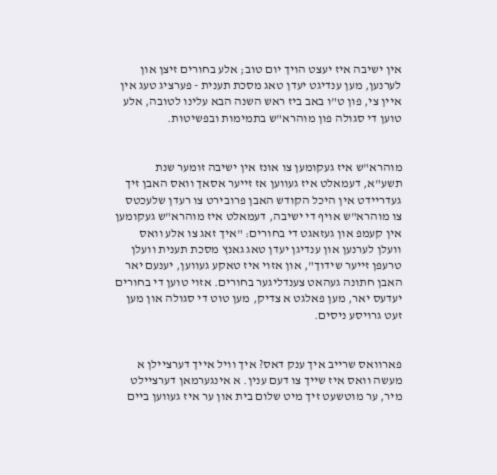אין ישיבה איז יעצט הויך יום טוב; אלע בחורים זיצן און לערנען, מען ענדיגט יעדן טאג מסכת תענית - פערציג טעג אין איין צי, פון ט"ו באב ביז ראש השנה הבא עלינו לטובה, אלע טוען די סגולה פון מוהרא"ש בתמימות ובפשיטות.


מוהרא"ש איז געקומען צו אונז אין ישיבה זומער שנת תשע"א, דעמאלט איז געווען אז זייער אסאך וואס האבן זיך געדריידט אין היכל הקודש האבן פרובירט צו רעדן שלעכטס צו מוהרא"ש אויף די ישיבה, דעמאלט איז מוהרא"ש געקומען אין קעמפ און געזאגט די בחורים: "איך זאג צו אלע וואס וועלן לערנען און ענדיגן יעדן טאג גאנץ מסכת תענית וועלן טרעפן זייער שידוך", און אזוי איז טאקע געווען, יענעם יאר האבן חתונה געהאט צענדליגער בחורים. אזוי טוען די בחורים יעדעס יאר, מען פאלגט א צדיק, מען טוט די סגולה און מען זעט גרויסע ניסים.


פארוואס שרייב איך ענק דאס? איך וויל אייך דערציילן א מעשה וואס איז שייך צו דעם ענין. א אינגערמאן דערציילט מיר, ער מוטשעט זיך מיט שלום בית און ער איז געווען ביים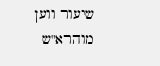שיעור ווען מוהרא"ש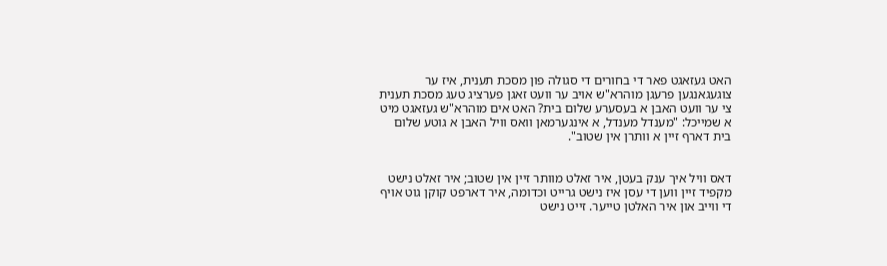האט געזאגט פאר די בחורים די סגולה פון מסכת תענית, איז ער צוגעגאנגען פרעגן מוהרא"ש אויב ער וועט זאגן פערציג טעג מסכת תענית צי ער וועט האבן א בעסערע שלום בית? האט אים מוהרא"ש געזאגט מיט א שמייכל: "מענדל מענדל, א אינגערמאן וואס וויל האבן א גוטע שלום בית דארף זיין א וותרן אין שטוב".


דאס וויל איך ענק בעטן, איר זאלט מוותר זיין אין שטוב; איר זאלט נישט מקפיד זיין ווען די עסן איז נישט גרייט וכדומה, איר דארפט קוקן גוט אויף די ווייב און איר האלטן טייער. זייט נישט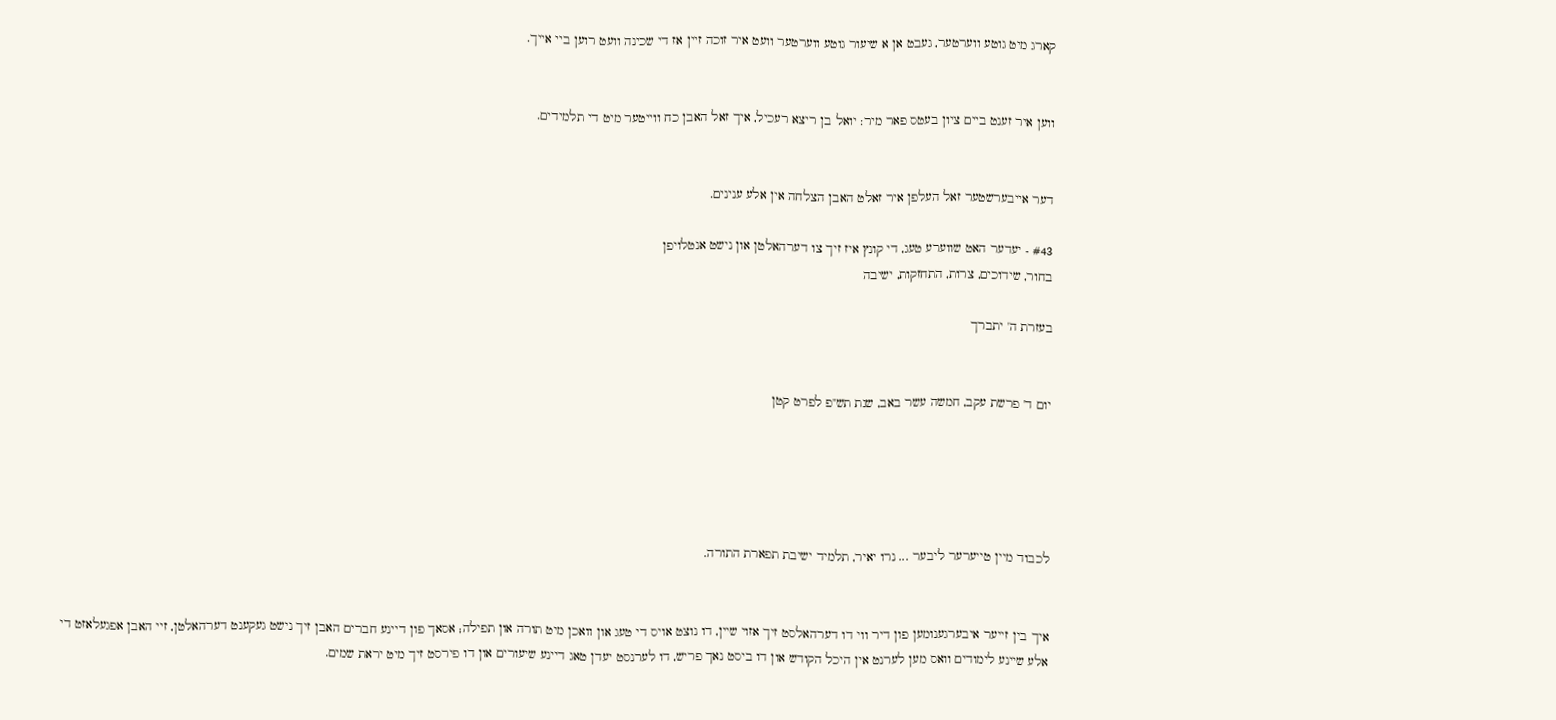קארג מיט גוטע ווערטער, געבט אן א שיעור גוטע ווערטער וועט איר זוכה זיין אז די שכינה וועט רוען ביי אייך.


ווען איר זענט ביים ציון בעטס פאר מיר: יואל בן ריצא רעכיל, איך זאל האבן כח ווייטער מיט די תלמידים.


דער אייבערשטער זאל העלפן איר זאלט האבן הצלחה אין אלע ענינים.

#43 - יעדער האט שווערע טעג, די קונץ איז זיך צו דערהאלטן און נישט אנטלויפן
בחור, שידוכים, צרות, התחזקות, ישיבה

בעזרת ה' יתברך


יום ד' פרשת עקב, חמשה עשר באב, שנת תש"פ לפרט קטן





לכבוד מיין טייערער ליבער ... נרו יאיר, תלמיד ישיבת תפארת התורה.


איך בין זייער איבערגענומען פון דיר ווי דו דערהאלסט זיך אזוי שיין, דו נוצט אויס די טעג און וואכן מיט תורה און תפילה; אסאך פון דיינע חברים האבן זיך נישט געקענט דערהאלטן, זיי האבן אפגעלאזט די אלע שיינע לימודים וואס מען לערנט אין היכל הקודש און דו ביסט נאך פריש, דו לערנסט יעדן טאג דיינע שיעורים און דו פירסט זיך מיט יראת שמים.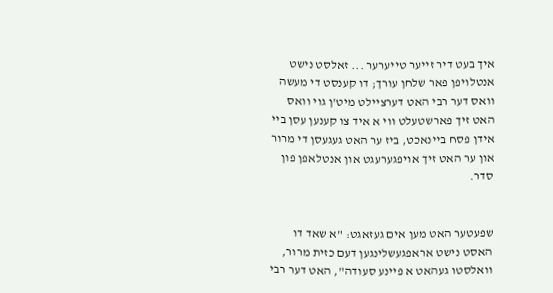איך בעט דיר זייער טייערער ... זאלסט נישט אנטלויפן פאר שלחן עורך; דו קענסט די מעשה וואס דער רבי האט דערציילט מיט'ן גוי וואס האט זיך פארשטעלט ווי א איד צו קענען עסן ביי אידן פסח ביינאכט, ביז ער האט געגעסן די מרור און ער האט זיך אויפגערעגט און אנטלאפן פון סדר.


שפעטער האט מען אים געזאגט: "א שאד דו האסט נישט אראפגעשלינגען דעם כזית מרור, וואלסטו געהאט א פיינע סעודה", האט דער רבי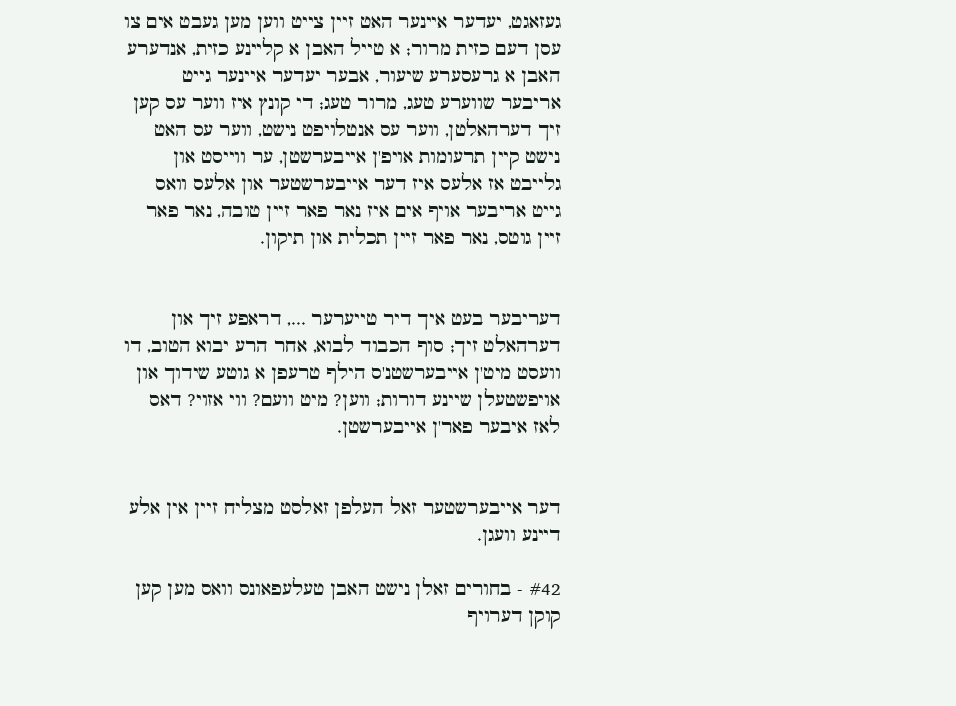געזאגט, יעדער איינער האט זיין צייט ווען מען געבט אים צו עסן דעם כזית מרור; א טייל האבן א קליינע כזית, אנדערע האבן א גרעסערע שיעור, אבער יעדער איינער גייט אריבער שווערע טעג, מרור טעג; די קונץ איז ווער עס קען זיך דערהאלטן, ווער עס אנטלויפט נישט, ווער עס האט נישט קיין תרעומות אויפ'ן אייבערשטן, ער ווייסט און גלייבט אז אלעס איז דער אייבערשטער און אלעס וואס גייט אריבער אויף אים איז נאר פאר זיין טובה, נאר פאר זיין גוטס, נאר פאר זיין תכלית און תיקון.


דעריבער בעט איך דיר טייערער ..., דראפע זיך און דערהאלט זיך; סוף הכבוד לבוא, אחר הרע יבוא הטוב, דו וועסט מיט'ן אייבערשטנ'ס הילף טרעפן א גוטע שידוך און אויפשטעלן שיינע דורות; ווען? מיט וועם? ווי אזוי? דאס לאז איבער פאר'ן אייבערשטן.


דער אייבערשטער זאל העלפן זאלסט מצליח זיין אין אלע דיינע וועגן.

#42 - בחורים זאלן נישט האבן טעלעפאונס וואס מען קען קוקן דערויף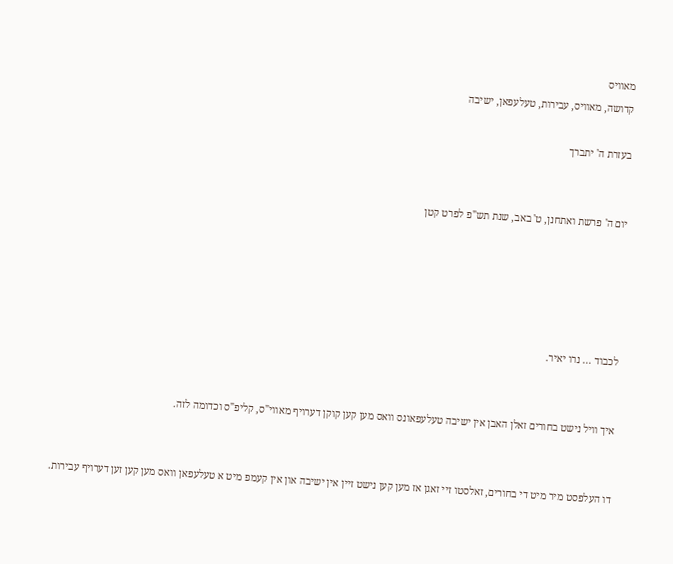מאוויס
קדושה, מאוויס, עבירות, טעלעפאן, ישיבה

בעזרת ה' יתברך


יום ה' פרשת ואתחנן, ט' באב, שנת תש"פ לפרט קטן





לכבוד ... נרו יאיר.


איך וויל נישט בחורים זאלן האבן אין ישיבה טעלעפאונס וואס מען קען קוקן דערויף מאווי"ס, קליפ"ס וכדומה לזה.


דו העלפסט מיר מיט די בחורים, זאלסטו זיי זאגן אז מען קען נישט זיין אין ישיבה און אין קעמפ מיט א טעלעפאן וואס מען קען זען דערויף עבירות.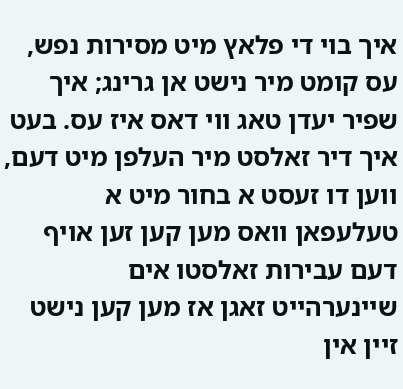איך בוי די פלאץ מיט מסירות נפש, עס קומט מיר נישט אן גרינג; איך שפיר יעדן טאג ווי דאס איז עס. בעט איך דיר זאלסט מיר העלפן מיט דעם, ווען דו זעסט א בחור מיט א טעלעפאן וואס מען קען זען אויף דעם עבירות זאלסטו אים שיינערהייט זאגן אז מען קען נישט זיין אין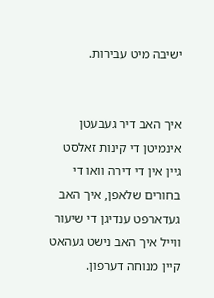ישיבה מיט עבירות.


איך האב דיר געבעטן אינמיטן די קינות זאלסט גיין אין די דירה וואו די בחורים שלאפן, איך האב געדארפט ענדיגן די שיעור ווייל איך האב נישט געהאט קיין מנוחה דערפון.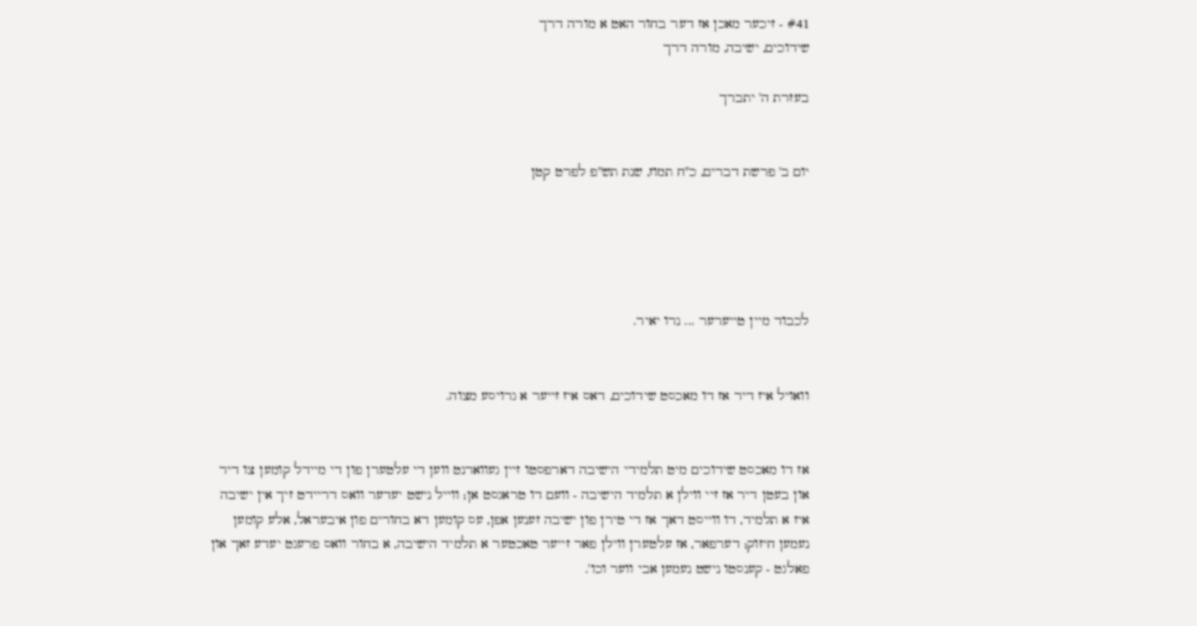#41 - זיכער מאכן אז דער בחור האט א מורה דרך
שידוכים, ישיבה, מורה דרך

בעזרת ה' יתברך


יום ב' פרשת דברים, כ"ח תמוז, שנת תש"פ לפרט קטן





לכבוד מיין טייערער ... נרו יאיר.


וואויל איז דיר אז דו מאכסט שידוכים, דאס איז זייער א גרויסע מצוה.


אז דו מאכסט שידוכים מיט תלמידי הישיבה דארפסטו זיין געווארנט ווען די עלטערן פון די מיידל קומען צו דיר און בעטן דיר אז זיי ווילן א תלמיד הישיבה - וועם דו טראגסט אן; ווייל נישט יעדער וואס דריידט זיך אין ישיבה איז א תלמיד, דו ווייסט דאך אז די טירן פון ישיבה זענען אפן, עס קומען דא בחורים פון איבעראל, אלע קומען נעמען חיזוק; דערפאר, אז עלטערן ווילן פאר זייער טאכטער א תלמיד הישיבה, א בחור וואס פרעגט יעדע זאך און פאלגט - קענסטו נישט נעמען אבי ווער וכו'.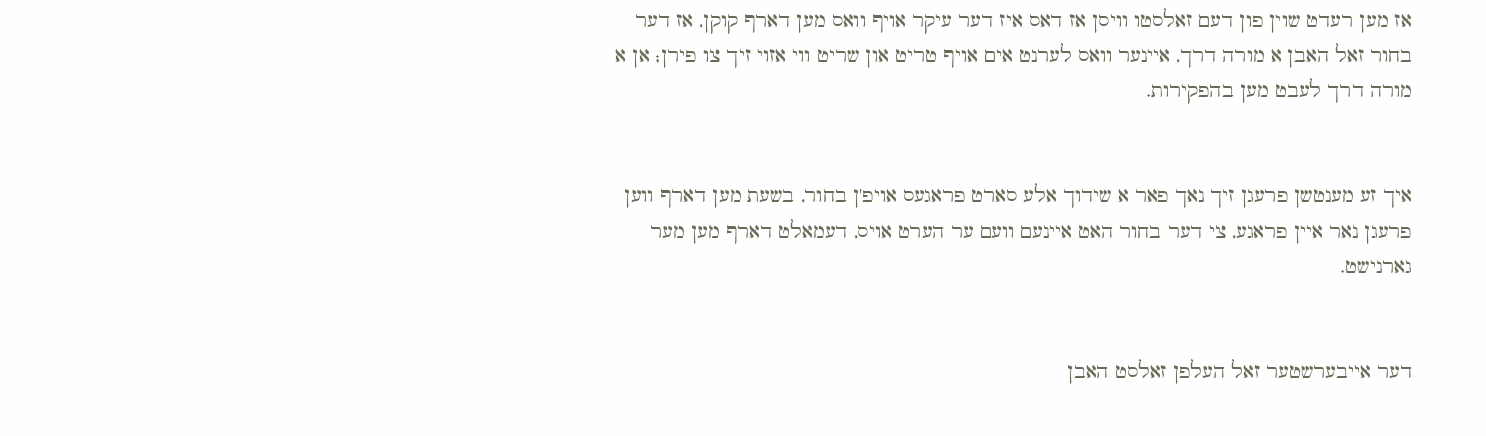אז מען רעדט שוין פון דעם זאלסטו וויסן אז דאס איז דער עיקר אויף וואס מען דארף קוקן, אז דער בחור זאל האבן א מורה דרך, איינער וואס לערנט אים אויף טריט און שריט ווי אזוי זיך צו פירן; אן א מורה דרך לעבט מען בהפקירות.


איך זע מענטשן פרעגן זיך נאך פאר א שידוך אלע סארט פראגעס אויפ'ן בחור, בשעת מען דארף ווען פרעגן נאר איין פראגע, צי דער בחור האט איינעם וועם ער הערט אויס, דעמאלט דארף מען מער גארנישט.


דער אייבערשטער זאל העלפן זאלסט האבן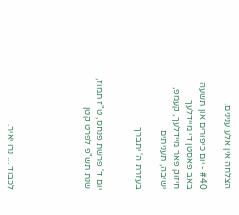הצלחה אין אלע ענינים.

#40 - יום כיפורים און תשעה באב פאסטן די מיידלעך
חיזוק פאר מיידלעך, קעמפ, ישיבה, תעניתים

בעזרת ה' יתברך


יום ד' פרשת פנחס, ט"ז תמוז, שנת תש"פ לפרט קטן





לכבוד ... נרו יאיר.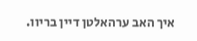איך האב ערהאלטן דיין בריוו.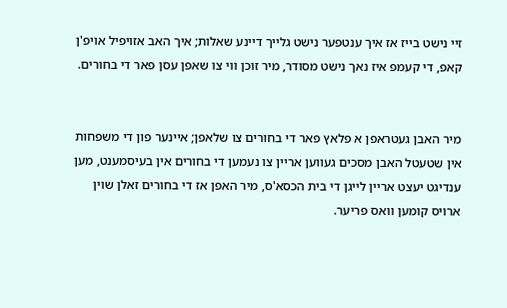זיי נישט בייז אז איך ענטפער נישט גלייך דיינע שאלות; איך האב אזויפיל אויפ'ן קאפ, די קעמפ איז נאך נישט מסודר, מיר זוכן ווי צו שאפן עסן פאר די בחורים.


מיר האבן געטראפן א פלאץ פאר די בחורים צו שלאפן; איינער פון די משפחות אין שטעטל האבן מסכים געווען אריין צו נעמען די בחורים אין בעיסמענט, מען ענדיגט יעצט אריין לייגן די בית הכסא'ס, מיר האפן אז די בחורים זאלן שוין ארויס קומען וואס פריער.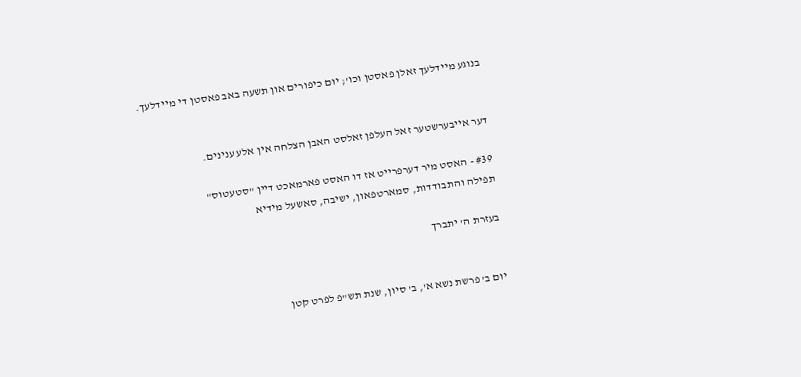בנוגע מיידלעך זאלן פאסטן וכו'; יום כיפורים און תשעה באב פאסטן די מיידלעך.


דער אייבערשטער זאל העלפן זאלסט האבן הצלחה אין אלע ענינים.

#39 - האסט מיר דערפרייט אז דו האסט פארמאכט דיין "סטעטוס"
תפילה והתבודדות, סמארטפאון, ישיבה, סאשעל מידיא

בעזרת ה' יתברך


יום ב' פרשת נשא א', ב' סיון, שנת תש"פ לפרט קטן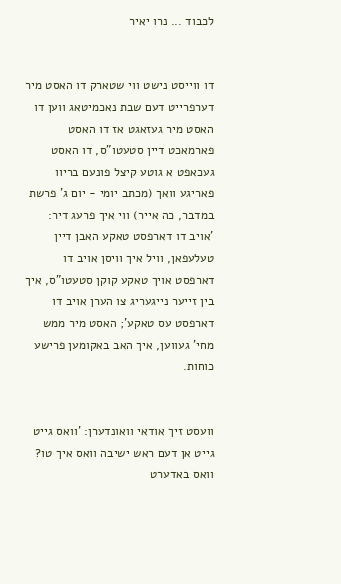לכבוד ... נרו יאיר


דו ווייסט נישט ווי שטארק דו האסט מיר דערפרייט דעם שבת נאכמיטאג ווען דו האסט מיר געזאגט אז דו האסט פארמאכט דיין סטעטו"ס, דו האסט געכאפט א גוטע קיצל פונעם בריוו פאריגע וואך (מכתב יומי - יום ג' פרשת במדבר, כה אייר) ווי איך פרעג דיר: 'אויב דו דארפסט טאקע האבן דיין טעלעפאן, וויל איך וויסן אויב דו דארפסט אויך טאקע קוקן סטעטו"ס, איך בין זייער נייגעריג צו הערן אויב דו דארפסט עס טאקע'; האסט מיר ממש מחי' געווען, איך האב באקומען פרישע כוחות.


וועסט זיך אודאי וואונדערן: 'וואס גייט גייט אן דעם ראש ישיבה וואס איך טו? וואס באדערט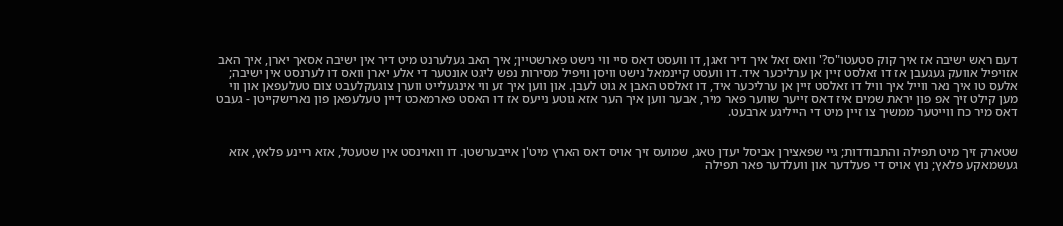דעם ראש ישיבה אז איך קוק סטעטו"ס?' וואס זאל איך דיר זאגן, דו וועסט דאס סיי ווי נישט פארשטיין; איך האב געלערנט מיט דיר אין ישיבה אסאך יארן, איך האב אזויפיל אוועק געגעבן אז דו זאלסט זיין אן ערליכער איד. דו וועסט קיינמאל נישט וויסן וויפיל מסירות נפש ליגט אונטער די אלע יארן וואס דו לערנסט אין ישיבה; אלעס טו איך נאר ווייל איך וויל דו זאלסט זיין אן ערליכער איד, דו זאלסט האבן א גוט לעבן. און ווען איך זע ווי אינגעלייט ווערן צוגעקלעבט צום טעלעפאן און ווי מען קילט זיך אפ פון יראת שמים איז דאס זייער שווער פאר מיר, אבער ווען איך הער אזא גוטע נייעס אז דו האסט פארמאכט דיין טעלעפאן פון נארישקייטן - געבט דאס מיר כח ווייטער ממשיך צו זיין מיט די הייליגע ארבעט.


שטארק זיך מיט תפילה והתבודדות; גיי שפאצירן אביסל יעדן טאג, שמועס זיך אויס דאס הארץ מיט'ן אייבערשטן. דו וואוינסט אין שטעטל, אזא ריינע פלאץ, אזא געשמאקע פלאץ; נוץ אויס די פעלדער און וועלדער פאר תפילה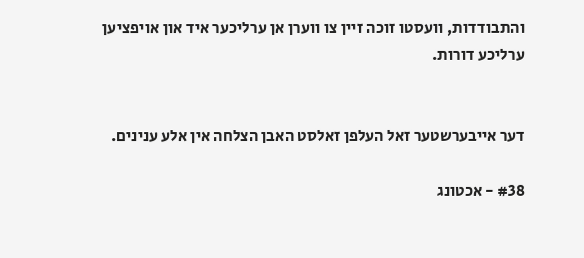והתבודדות, וועסטו זוכה זיין צו ווערן אן ערליכער איד און אויפציען ערליכע דורות.


דער אייבערשטער זאל העלפן זאלסט האבן הצלחה אין אלע ענינים.

#38 - אכטונג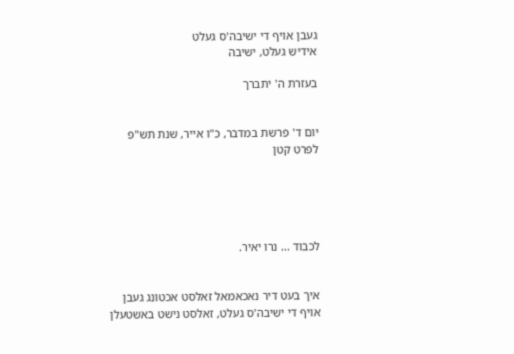געבן אויף די ישיבה'ס געלט
אידיש געלט, ישיבה

בעזרת ה' יתברך


יום ד' פרשת במדבר, כ"ו אייר, שנת תש"פ לפרט קטן





לכבוד ... נרו יאיר.


איך בעט דיר נאכאמאל זאלסט אכטונג געבן אויף די ישיבה'ס געלט, זאלסט נישט באשטעלן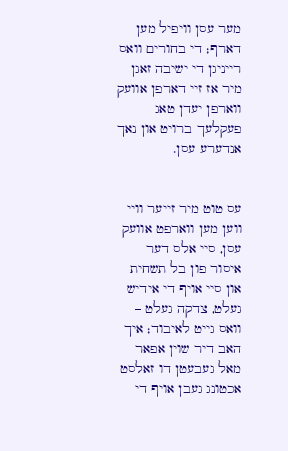מער עסן וויפיל מען דארף; די בחורים וואס רייניגן די ישיבה זאגן מיר אז זיי דארפן אוועק ווארפן יעדן טאג פעקלעך ברויט און נאך אנדערע עסן.


עס טוט מיר זייער וויי ווען מען ווארפט אוועק עסן, סיי אלס דער איסור פון בל תשחית און סיי אויף די אידיש געלט, צדקה געלט – וואס גייט לאיבוד; איך האב דיר שוין אפאר מאל געבעטן דו זאלסט אכטונג געבן אויף די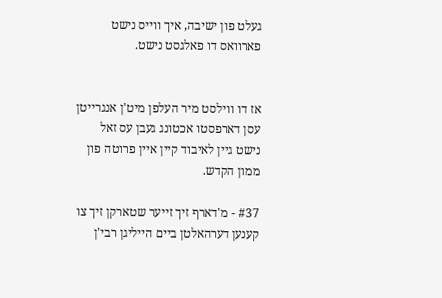געלט פון ישיבה, איך ווייס נישט פארוואס דו פאלגסט נישט.


אז דו ווילסט מיר העלפן מיט'ן אנגרייטן עסן דארפסטו אכטונג געבן עס זאל נישט גיין לאיבוד קיין איין פרוטה פון ממון הקדש.

#37 - מ'דארף זיך זייער שטארקן זיך צו קענען דערהאלטן ביים הייליגן רבי'ן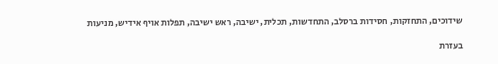שידוכים, התחזקות, חסידות ברסלב, התחדשות, תכלית, ישיבה, ראש ישיבה, תפלות אויף אידיש, מניעות

בעזרת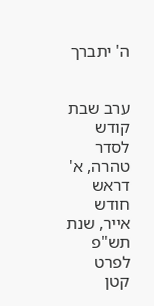ה' יתברך


ערב שבת קודש לסדר טהרה, א' דראש חודש אייר, שנת תש"פ לפרט קטן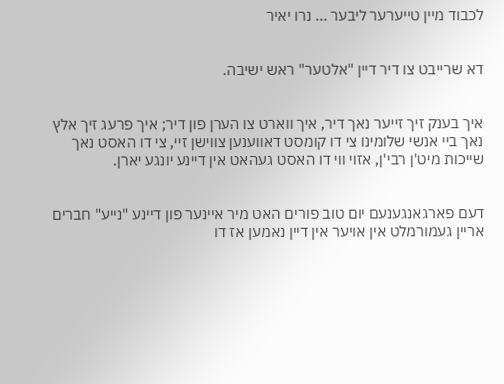לכבוד מיין טייערער ליבער ... נרו יאיר


דא שרייבט צו דיר דיין "אלטער" ראש ישיבה.


איך בענק זיך זייער נאך דיר, איך ווארט צו הערן פון דיר; איך פרעג זיך אלץ נאך ביי אנשי שלומינו צי דו קומסט דאווענען צווישן זיי, צי דו האסט נאך שייכות מיט'ן רבי'ן, אזוי ווי דו האסט געהאט אין דיינע יונגע יארן.


דעם פארגאנגענעם יום טוב פורים האט מיר איינער פון דיינע "נייע" חברים אריין געמורמלט אין אויער אין דיין נאמען אז דו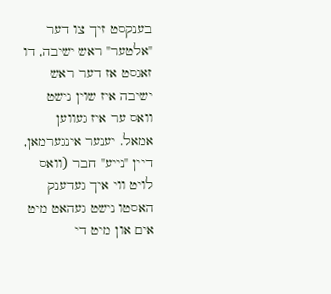בענקסט זיך צו דער "אלטער" ראש ישיבה, דו זאגסט אז דער ראש ישיבה איז שוין נישט וואס ער איז געווען אמאל. יענער אינגערמאן, דיין "נייע" חבר (וואס לויט ווי איך געדענק האסטו נישט געהאט מיט אים און מיט די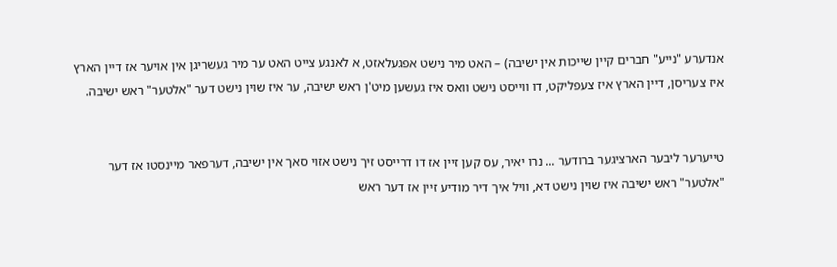אנדערע "נייע" חברים קיין שייכות אין ישיבה) – האט מיר נישט אפגעלאזט, א לאנגע צייט האט ער מיר געשריגן אין אויער אז דיין הארץ איז צעריסן, דיין הארץ איז צעפליקט, דו ווייסט נישט וואס איז געשען מיט'ן ראש ישיבה, ער איז שוין נישט דער "אלטער" ראש ישיבה.


טייערער ליבער הארציגער ברודער ... נרו יאיר, עס קען זיין אז דו דרייסט זיך נישט אזוי סאך אין ישיבה, דערפאר מיינסטו אז דער "אלטער" ראש ישיבה איז שוין נישט דא, וויל איך דיר מודיע זיין אז דער ראש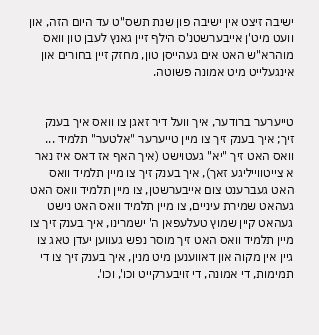ישיבה זיצט אין ישיבה פון שנת תשס"ט עד היום הזה, און וועט מיט'ן אייבערשטנ'ס הילף זיין גאנץ לעבן טון וואס מוהרא"ש האט אים געהייסן טון, מחזק זיין בחורים און אינגעלייט מיט אמונה פשוטה.


טייערער ברודער, איך וועל דיר זאגן צו וואס איך בענק זיך; איך בענק זיך צו מיין טייערער "אלטער" תלמיד ... וואס האט זיך "יא" געטוישט (איך האף אז דאס איז נאר א צייטווייליגע זאך), איך בענק זיך צו מיין תלמיד וואס האט געברענט צום אייבערשטן, צו מיין תלמיד וואס האט געהאט שמירת עיניים, צו מיין תלמיד וואס האט נישט געהאט קיין שמוץ טעלעפאן ה' ישמרינו, איך בענק זיך צו מיין תלמיד וואס האט זיך מוסר נפש געווען יעדן טאג צו גיין אין מקוה און דאווענען מיט מנין, איך בענק זיך צו די תמימות, די אמונה, די זויבערקייט וכו', וכו'.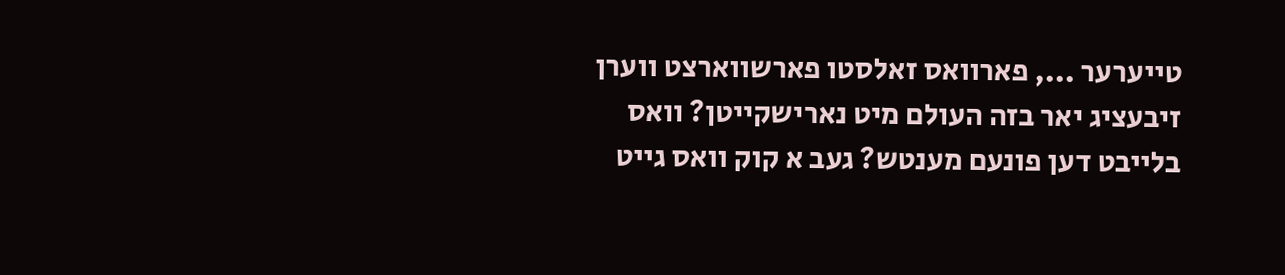טייערער ..., פארוואס זאלסטו פארשווארצט ווערן זיבעציג יאר בזה העולם מיט נארישקייטן? וואס בלייבט דען פונעם מענטש? געב א קוק וואס גייט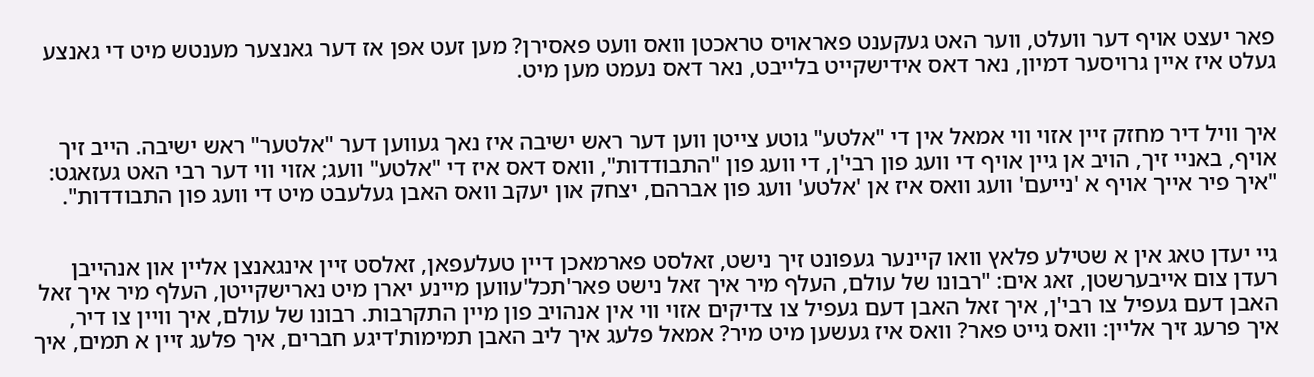פאר יעצט אויף דער וועלט, ווער האט געקענט פאראויס טראכטן וואס וועט פאסירן? מען זעט אפן אז דער גאנצער מענטש מיט די גאנצע געלט איז איין גרויסער דמיון, נאר דאס אידישקייט בלייבט, נאר דאס נעמט מען מיט.


איך וויל דיר מחזק זיין אזוי ווי אמאל אין די "אלטע" גוטע צייטן ווען דער ראש ישיבה איז נאך געווען דער "אלטער" ראש ישיבה. הייב זיך אויף, באניי זיך, הויב אן גיין אויף די וועג פון רבי'ן, די וועג פון "התבודדות", וואס דאס איז די "אלטע" וועג; אזוי ווי דער רבי האט געזאגט: "איך פיר אייך אויף א 'נייעם' וועג וואס איז אן 'אלטע' וועג פון אברהם, יצחק און יעקב וואס האבן געלעבט מיט די וועג פון התבודדות".


גיי יעדן טאג אין א שטילע פלאץ וואו קיינער געפונט זיך נישט, זאלסט פארמאכן דיין טעלעפאן, זאלסט זיין אינגאנצן אליין און אנהייבן רעדן צום אייבערשטן, זאג אים: "רבונו של עולם, העלף מיר איך זאל נישט פאר'תכל'עווען מיינע יארן מיט נארישקייטן, העלף מיר איך זאל האבן דעם געפיל צו רבי'ן, איך זאל האבן דעם געפיל צו צדיקים אזוי ווי אין אנהויב פון מיין התקרבות. רבונו של עולם, איך וויין צו דיר, איך פרעג זיך אליין: וואס גייט פאר? וואס איז געשען מיט מיר? אמאל פלעג איך ליב האבן תמימות'דיגע חברים, איך פלעג זיין א תמים, איך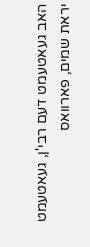האב געאטעמט דעם רבי'ן, געאטעמט יראת שמים, פארוואס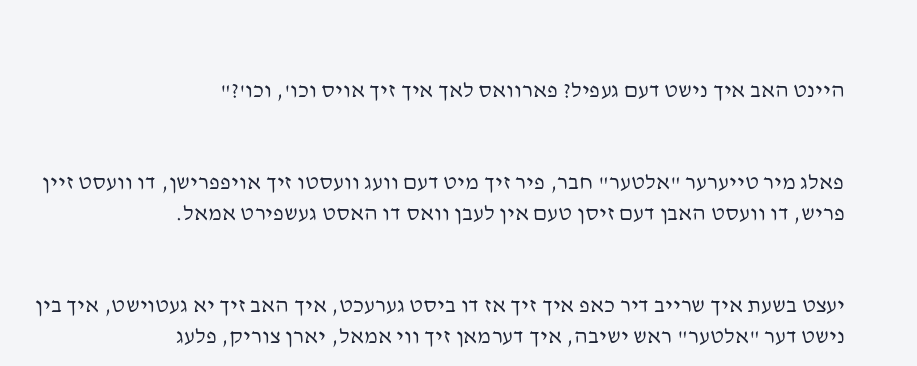היינט האב איך נישט דעם געפיל? פארוואס לאך איך זיך אויס וכו', וכו'?"


פאלג מיר טייערער "אלטער" חבר, פיר זיך מיט דעם וועג וועסטו זיך אויפפרישן, דו וועסט זיין פריש, דו וועסט האבן דעם זיסן טעם אין לעבן וואס דו האסט געשפירט אמאל.


יעצט בשעת איך שרייב דיר כאפ איך זיך אז דו ביסט גערעכט, איך האב זיך יא געטוישט, איך בין נישט דער "אלטער" ראש ישיבה, איך דערמאן זיך ווי אמאל, יארן צוריק, פלעג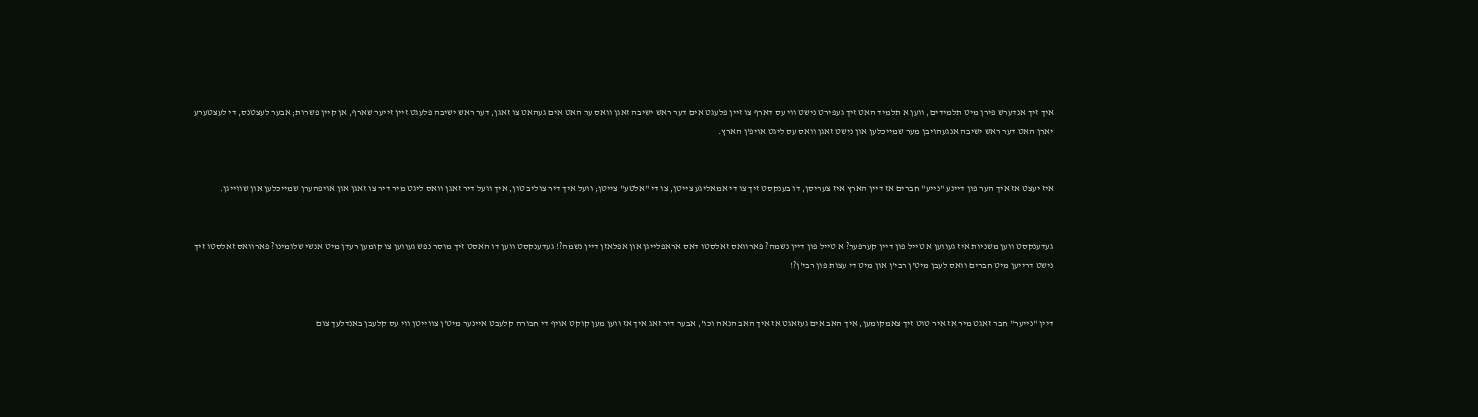איך זיך אנדערש פירן מיט תלמידים, ווען א תלמיד האט זיך געפירט נישט ווי עס דארף צו זיין פלעגט אים דער ראש ישיבה זאגן וואס ער האט אים געהאט צו זאגן, דער ראש ישיבה פלעגט זיין זייער שארף, אן קיין פשרות; אבער לעצטנס, די לעצטערע יארן האט דער ראש ישיבה אנגעהויבן מער שמייכלען און נישט זאגן וואס עס ליגט אויפ'ן הארץ.


איז יעצט אז איך הער פון דיינע "נייע" חברים אז דיין הארץ איז צעריסן, דו בענקסט זיך צו די אמאליגע צייטן, צו די "אלטע" צייטן; וועל איך דיר צוליב טון, איך וועל דיר זאגן וואס ליגט מיר דיר צו זאגן און אויפהערן שמייכלען און שווייגן.


געדענקסט ווען משניות איז געווען א טייל פון דיין קערפער? א טייל פון דיין נשמה? פארוואס זאלסטו דאס אראפלייגן און אפלאזן דיין נשמה?! געדענקסט ווען דו האסט זיך מוסר נפש געווען צו קומען רעדן מיט אנשי שלומינו? פארוואס זאלסטו זיך נישט דרייען מיט חברים וואס לעבן מיט'ן רבי'ן און מיט די עצות פון רבי'ן?!


דיין "נייער" חבר זאגט מיר אז איר טוט זיך צאמקומען, איך האב אים געזאגט אז איך האב הנאה וכו', אבער דיר זאג איך אז ווען מען קוקט אויף די חבורה קלעבט איינער מיט'ן צווייטן ווי עס קלעבן באנדלעך צום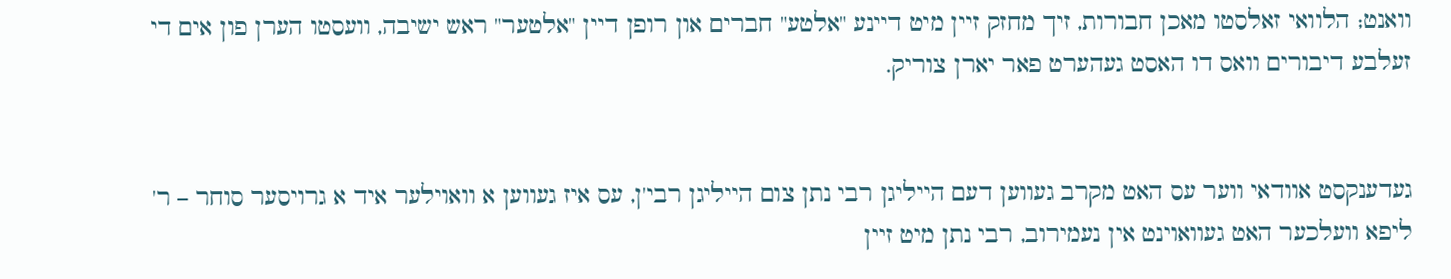וואנט; הלוואי זאלסטו מאכן חבורות, זיך מחזק זיין מיט דיינע "אלטע" חברים און רופן דיין "אלטער" ראש ישיבה, וועסטו הערן פון אים די זעלבע דיבורים וואס דו האסט געהערט פאר יארן צוריק.


געדענקסט אוודאי ווער עס האט מקרב געווען דעם הייליגן רבי נתן צום הייליגן רבי'ן, עס איז געווען א וואוילער איד א גרויסער סוחר – ר' ליפא וועלכער האט געוואוינט אין נעמירוב, רבי נתן מיט זיין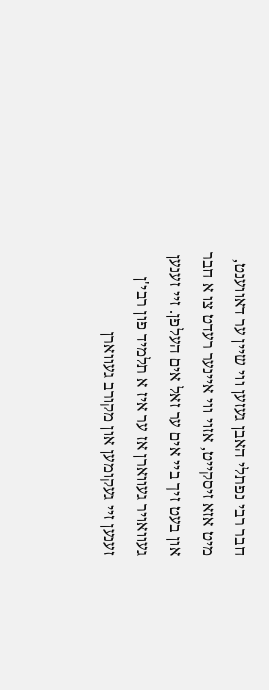חבר רבי נפתלי האבן געזען ווי שיין ער דאווענט, מיט אזא זיסקייט, אזוי ווי איינער רעדט צו א חבר און בעט זיך ביי אים ער זאל אים העלפן. זיי זענען געוואויר געווארן אז ער איז א תלמיד פון רבי'ן זענען זיי געקומען און מקורב געווארן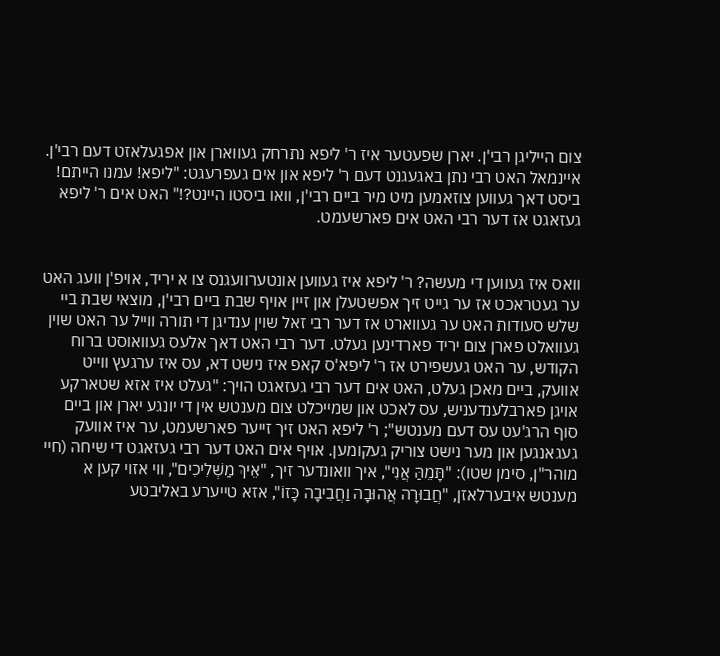צום הייליגן רבי'ן. יארן שפעטער איז ר' ליפא נתרחק געווארן און אפגעלאזט דעם רבי'ן. איינמאל האט רבי נתן באגעגנט דעם ר' ליפא און אים געפרעגט: "ליפא! עמנו הייתם! ביסט דאך געווען צוזאמען מיט מיר ביים רבי'ן, וואו ביסטו היינט?!" האט אים ר' ליפא געזאגט אז דער רבי האט אים פארשעמט.


וואס איז געווען די מעשה? ר' ליפא איז געווען אונטערוועגנס צו א יריד, אויפ'ן וועג האט ער געטראכט אז ער גייט זיך אפשטעלן און זיין אויף שבת ביים רבי'ן, מוצאי שבת ביי שלש סעודות האט ער געווארט אז דער רבי זאל שוין ענדיגן די תורה ווייל ער האט שוין געוואלט פארן צום יריד פארדינען געלט. דער רבי האט דאך אלעס געוואוסט ברוח הקודש, ער האט געשפירט אז ר' ליפא'ס קאפ איז נישט דא, עס איז ערגעץ ווייט אוועק, ביים מאכן געלט, האט אים דער רבי געזאגט הויך: "געלט איז אזא שטארקע אויגן פארבלענדעניש, עס לאכט און שמייכלט צום מענטש אין די יונגע יארן און ביים סוף הרג'עט עס דעם מענטש"; ר' ליפא האט זיך זייער פארשעמט, ער איז אוועק געגאנגען און מער נישט צוריק געקומען. אויף אים האט דער רבי געזאגט די שיחה (חיי מוהר"ן, סימן שטו): "תָּמֵהַּ אֲנִי", איך וואונדער זיך, "אֵיךְ מַשְׁלִיכִים", ווי אזוי קען א מענטש איבערלאזן, "חֲבוּרָה אֲהוּבָה וַחֲבִיבָה כָּזוֹ", אזא טייערע באליבטע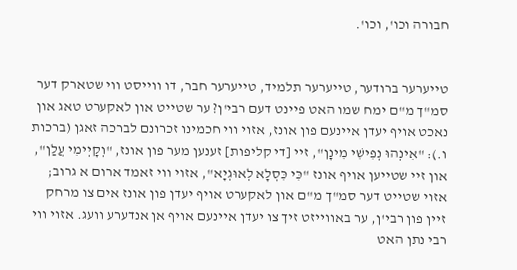חבורה וכו', וכו'.


טייערער ברודער, טייערער תלמיד, טייערער חבר, דו ווייסט ווי שטארק דער סמ"ך מ"ם ימח שמו האט פיינט דעם רבי'ן? ער שטייט און לאקערט טאג און נאכט אויף יעדן איינעם פון אונז, אזוי ווי חכמינו זכרונם לברכה זאגן (ברכות ו.): "אִינְהוּ נְפִישִׁי מִינָן", זיי [די קליפות] זענען מער פון אונז, "וְקָיְימִי עֲלַן", און זיי שטייען אויף אונז "כִּי כִּסְלָא לְאוּגְיָא", אזוי ווי זאמד ארום א גרוב; אזוי שטייט דער סמ"ך מ"ם און לאקערט אויף יעדן פון אונז אים צו מרחק זיין פון רבי'ן, ער באווייזט זיך צו יעדן איינעם אויף אן אנדערע וועג. אזוי ווי רבי נתן האט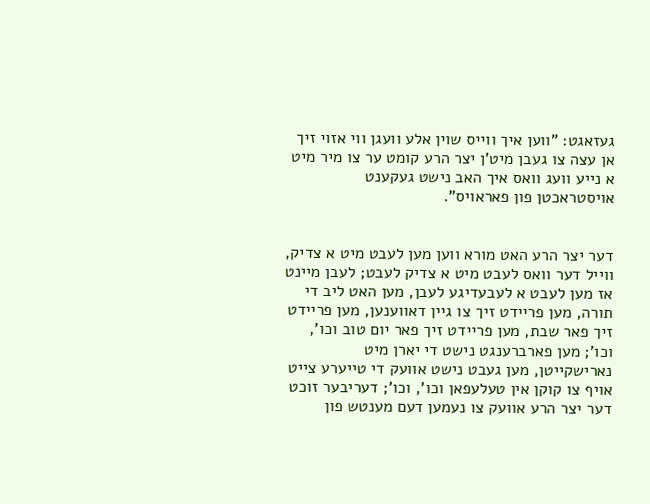געזאגט: "ווען איך ווייס שוין אלע וועגן ווי אזוי זיך אן עצה צו געבן מיט'ן יצר הרע קומט ער צו מיר מיט א נייע וועג וואס איך האב נישט געקענט אויסטראכטן פון פאראויס".


דער יצר הרע האט מורא ווען מען לעבט מיט א צדיק, ווייל דער וואס לעבט מיט א צדיק לעבט; לעבן מיינט אז מען לעבט א לעבעדיגע לעבן, מען האט ליב די תורה, מען פריידט זיך צו גיין דאווענען, מען פריידט זיך פאר שבת, מען פריידט זיך פאר יום טוב וכו', וכו'; מען פארברענגט נישט די יארן מיט נארישקייטן, מען געבט נישט אוועק די טייערע צייט אויף צו קוקן אין טעלעפאן וכו', וכו'; דעריבער זוכט דער יצר הרע אוועק צו נעמען דעם מענטש פון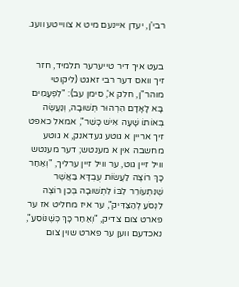רבי'ן, יעדן איינעם מיט א צווייטע וועג.


בעט איך דיר טייערער תלמיד, חזר זיך וואס דער רבי זאגט (ליקוטי מוהר"ן, חלק א', סימן עב): "לִפְעָמִים בָּא לָאָדָם הִרְהוּר תְּשׁוּבָה, וְנַעֲשֶׂה בְּאוֹתוֹ שָׁעָה אִישׁ כָּשֵׁר", אמאל כאפט זיך אריין א גוטע געדאנק, א גוטע מחשבה אין א מענטש; דער מענטש וויל זיין גוט, ער וויל זיין ערליך, "וְאַחַר כָּךְ רוֹצֶה לַעֲשׂוֹת עֻבְדָּא בַּאֲשֶׁר שֶׁנִּתְעוֹרֵר לִבּוֹ לִתְשׁוּבָה בְּכֵן רוֹצֶה לִנְסֹעַ לְהַצַּדִּיק", ער איז מחליט אז ער פארט צום צדיק, "וְאַחַר כָּךְ כְּשֶׁנּוֹסֵעַ", נאכדעם ווען ער פארט שוין צום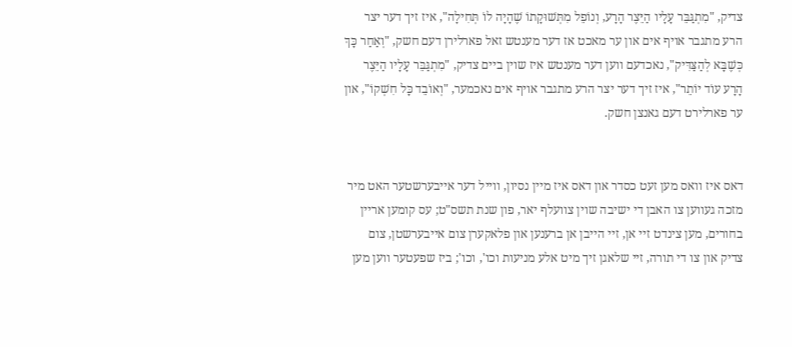צדיק, "מִתְגַּבֵּר עָלָיו הַיֵּצֶר הָרָע, וְנוֹפֵל מִתְּשׁוּקָתוֹ שֶׁהָיָה לוֹ תְּחִילָה", איז זיך דער יצר הרע מתגבר אויף אים און ער מאכט אז דער מענטש זאל פארלירן דעם חשק, "וְאַחַר כָּךְ כְּשֶׁבָּא לְהַצַּדִּיק", נאכדעם ווען דער מענטש איז שוין ביים צדיק, "מִתְגַּבֵּר עָלָיו הַיֵּצֶר הָרָע עוֹד יוֹתֵר", איז זיך דער יצר הרע מתגבר אויף אים נאכמער, "וְאוֹבֵד כָּל חִשְׁקוֹ", און ער פארלירט דעם גאנצן חשק.


דאס איז וואס מען זעט כסדר און דאס איז מיין נסיון, ווייל דער אייבערשטער האט מיר מזכה געווען צו האבן די ישיבה שוין צוועלף יאר, פון שנת תשס"ט; עס קומען אריין בחורים, מען צינדט זיי אן, זיי הייבן אן ברענען און פלאקערן צום אייבערשטן, צום צדיק און צו די תורה, זיי שלאגן זיך מיט אלע מניעות וכו', וכו'; ביז שפעטער ווען מען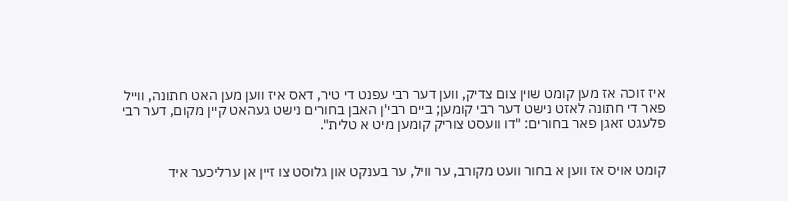איז זוכה אז מען קומט שוין צום צדיק, ווען דער רבי עפנט די טיר, דאס איז ווען מען האט חתונה, ווייל פאר די חתונה לאזט נישט דער רבי קומען; ביים רבי'ן האבן בחורים נישט געהאט קיין מקום, דער רבי פלעגט זאגן פאר בחורים: "דו וועסט צוריק קומען מיט א טלית".


קומט אויס אז ווען א בחור וועט מקורב, ער וויל, ער בענקט און גלוסט צו זיין אן ערליכער איד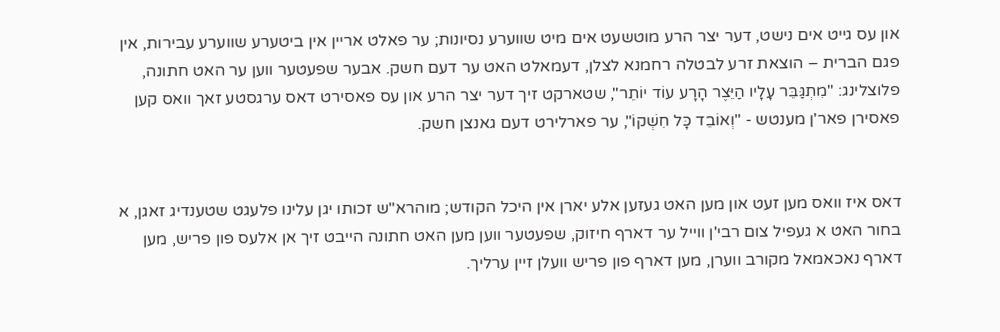און עס גייט אים נישט, דער יצר הרע מוטשעט אים מיט שווערע נסיונות; ער פאלט אריין אין ביטערע שווערע עבירות, אין פגם הברית – הוצאת זרע לבטלה רחמנא לצלן, דעמאלט האט ער דעם חשק. אבער שפעטער ווען ער האט חתונה, פלוצלינג: "מִתְגַּבֵּר עָלָיו הַיֵּצֶר הָרָע עוֹד יוֹתֵר", שטארקט זיך דער יצר הרע און עס פאסירט דאס ערגסטע זאך וואס קען פאסירן פאר'ן מענטש - "וְאוֹבֵד כָּל חִשְׁקוֹ", ער פארלירט דעם גאנצן חשק.


דאס איז וואס מען זעט און מען האט געזען אלע יארן אין היכל הקודש; מוהרא"ש זכותו יגן עלינו פלעגט שטענדיג זאגן, א בחור האט א געפיל צום רבי'ן ווייל ער דארף חיזוק, שפעטער ווען מען האט חתונה הייבט זיך אן אלעס פון פריש, מען דארף נאכאמאל מקורב ווערן, מען דארף פון פריש וועלן זיין ערליך.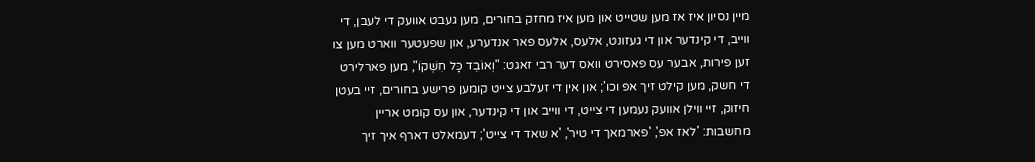מיין נסיון איז אז מען שטייט און מען איז מחזק בחורים, מען געבט אוועק די לעבן, די ווייב, די קינדער און די געזונט, אלעס, אלעס פאר אנדערע, און שפעטער ווארט מען צו זען פירות, אבער עס פאסירט וואס דער רבי זאגט: "וְאוֹבֵד כָּל חִשְׁקוֹ", מען פארלירט די חשק, מען קילט זיך אפ וכו'; און אין די זעלבע צייט קומען פרישע בחורים, זיי בעטן חיזוק, זיי ווילן אוועק נעמען די צייט, די ווייב און די קינדער, און עס קומט אריין מחשבות: 'לאז אפ', 'פארמאך די טיר', 'א שאד די צייט'; דעמאלט דארף איך זיך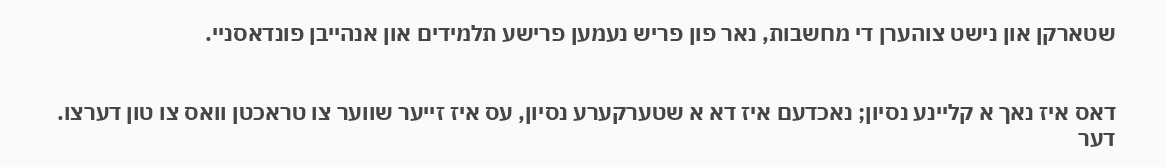שטארקן און נישט צוהערן די מחשבות, נאר פון פריש נעמען פרישע תלמידים און אנהייבן פונדאסניי.


דאס איז נאך א קליינע נסיון; נאכדעם איז דא א שטערקערע נסיון, עס איז זייער שווער צו טראכטן וואס צו טון דערצו. דער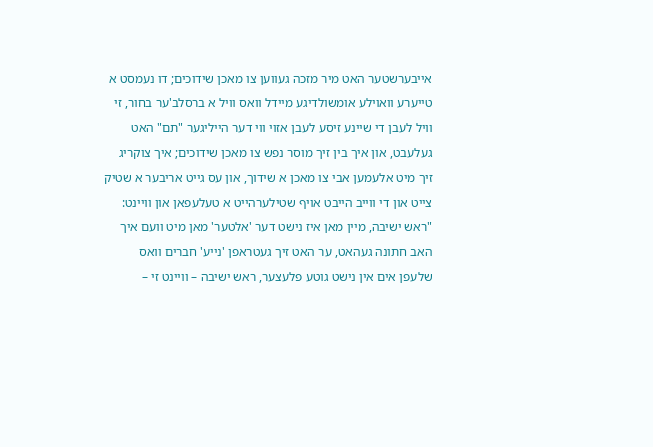אייבערשטער האט מיר מזכה געווען צו מאכן שידוכים; דו נעמסט א טייערע וואוילע אומשולדיגע מיידל וואס וויל א ברסלב'ער בחור, זי וויל לעבן די שיינע זיסע לעבן אזוי ווי דער הייליגער "תם" האט געלעבט, און איך בין זיך מוסר נפש צו מאכן שידוכים; איך צוקריג זיך מיט אלעמען אבי צו מאכן א שידוך, און עס גייט אריבער א שטיק צייט און די ווייב הייבט אויף שטילערהייט א טעלעפאן און וויינט: "ראש ישיבה, מיין מאן איז נישט דער 'אלטער' מאן מיט וועם איך האב חתונה געהאט, ער האט זיך געטראפן 'נייע' חברים וואס שלעפן אים אין נישט גוטע פלעצער, ראש ישיבה – וויינט זי –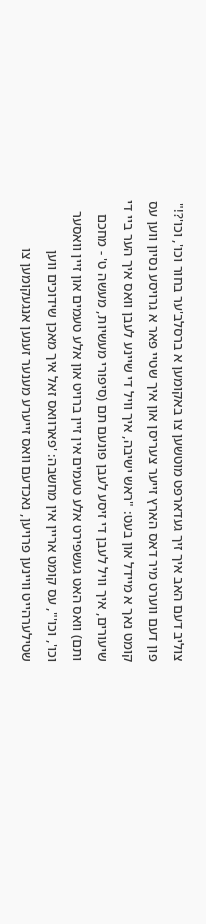צוליב דעם האב איך זיך געדארפט מוטשען צו באקומען א ברסלב'ער בחור וכו', וכו'?!" פון דעם ווערט מיר דאס הארץ זייער צעריסן און איך שטיי פאר א גרויסע נסיון ווען עס קומט נאך א מיידל און בעט: "ראש ישיבה, איך וויל די שיינע לעבן וואס איך הער ביי די שיעורים, איך וויל לעבן די זיסע לעבן פונעם תם (סיפורי מעשיות, מעשה ט' - מחכם ותם) וואס האט געשפירט אלע טעמים אין זיין ברויט און אלע טעמים און זיין וואסער וכו', וכו'", עס קומט אריין אין מחשבה: 'פארוואס זאל איך מאכן שידוכים ווען שטילערהייט וויינען פרויען, נאכדעם וואס זייערע מענער זענען אנגעקומען צו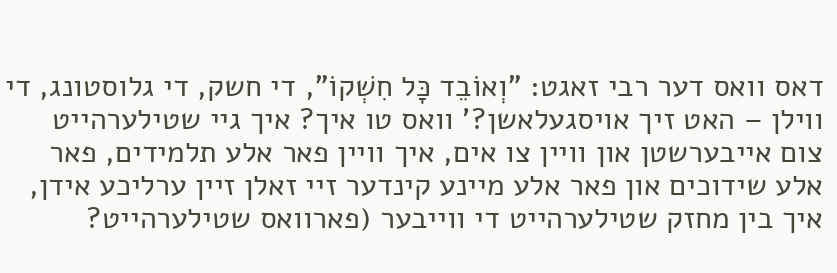דאס וואס דער רבי זאגט: "וְאוֹבֵד כָּל חִשְׁקוֹ", די חשק, די גלוסטונג, די ווילן – האט זיך אויסגעלאשן?' וואס טו איך? איך גיי שטילערהייט צום אייבערשטן און וויין צו אים, איך וויין פאר אלע תלמידים, פאר אלע שידוכים און פאר אלע מיינע קינדער זיי זאלן זיין ערליכע אידן, איך בין מחזק שטילערהייט די ווייבער (פארוואס שטילערהייט?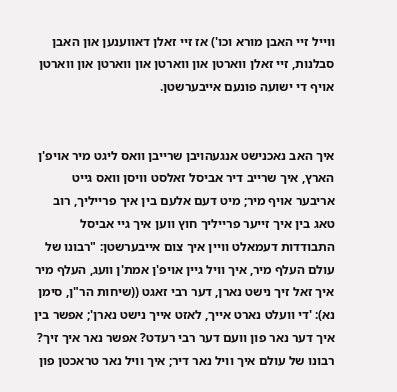ווייל זיי האבן מורא וכו') אז זיי זאלן דאווענען און האבן סבלנות, זיי זאלן ווארטן און ווארטן און ווארטן און ווארטן אויף די ישועה פונעם אייבערשטן.


איך האב נאכנישט אנגעהויבן שרייבן וואס ליגט מיר אויפ'ן הארץ, איך שרייב דיר אביסל זאלסט וויסן וואס גייט אריבער אויף מיר; מיט דעם אלעם בין איך פרייליך, רוב טאג בין איך זייער פרייליך חוץ ווען איך גיי אביסל התבודדות דעמאלט וויין איך צום אייבערשטן: "רבונו של עולם העלף מיר, איך וויל גיין אויפ'ן אמת'ן וועג, העלף מיר איך זאל זיך נישט נארן, דער רבי זאגט ((שיחות הר"ן, סימן נא): 'די וועלט נארט אייך, לאזט אייך נישט נארן'; אפשר בין איך דער נאר פון וועם דער רבי רעדט? אפשר נאר איך זיך? רבונו של עולם איך וויל נאר דיר; איך וויל נאר טראכטן פון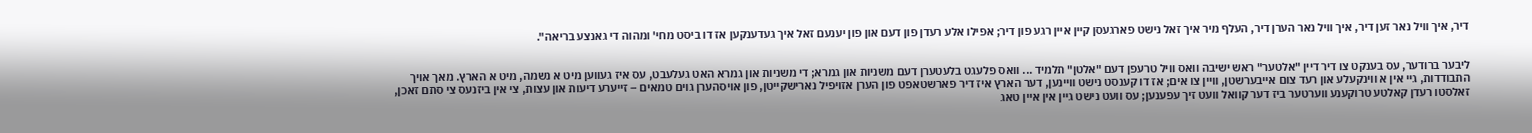דיר, איך וויל נאר זען דיר, איך וויל נאר הערן דיר, העלף מיר איך זאל נישט פארגעסן קיין איין רגע פון דיר; אפילו אלע רעדן פון דעם און פון יענעם זאל איך געדענקען אז דו ביסט מחי' ומהוה די גאנצע בריאה".


ליבער ברודער, עס בענקט צו דיר דיין "אלטער" ראש ישיבה וואס וויל טרעפן דעם "אלטן" תלמיד ... וואס פלעגט בלעטערן דעם משניות און גמרא; די משניות און גמרא האט געלעבט, עס איז געווען מיט א נשמה, מיט א הארץ. מאך אויך התבודדות, גיי אין א ווינקעלע און רעד צום אייבערשטן, וויין צו אים; אז דו קענסט נישט וויינען, דער הארץ איז דיר פארשטאפט פון הערן אזויפיל נארישקייטן, פון אויסהערן גוים טמאים – זייערע דיעות און עצות, צי אין ביזנעס צי סתם זאכן, זאלסטו רעדן קאלטע טרוקענע ווערטער ביז דער קוואל וועט זיך עפענען; עס וועט נישט גיין אין איין טאג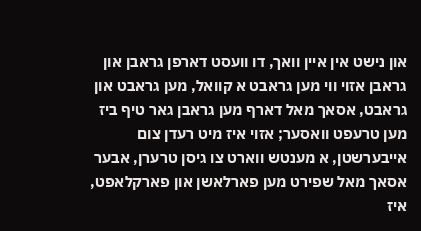און נישט אין איין וואך, דו וועסט דארפן גראבן און גראבן אזוי ווי מען גראבט א קוואל, מען גראבט און גראבט, אסאך מאל דארף מען גראבן גאר טיף ביז מען טרעפט וואסער; אזוי איז מיט רעדן צום אייבערשטן, א מענטש ווארט צו גיסן טרערן, אבער אסאך מאל שפירט מען פארלאשן און פארקלאפט, איז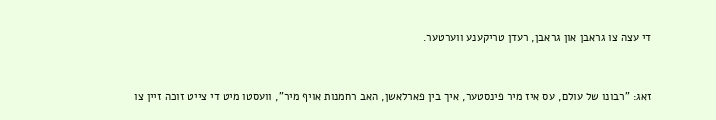די עצה צו גראבן און גראבן, רעדן טריקענע ווערטער.


זאג: "רבונו של עולם, עס איז מיר פינסטער, איך בין פארלאשן, האב רחמנות אויף מיר", וועסטו מיט די צייט זוכה זיין צו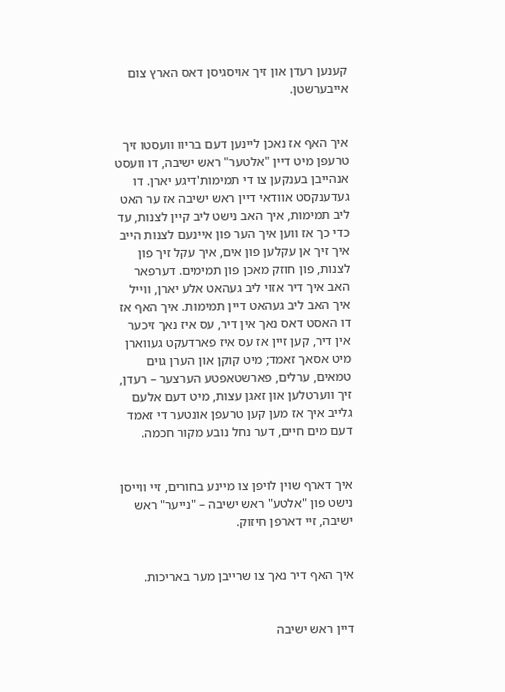קענען רעדן און זיך אויסגיסן דאס הארץ צום אייבערשטן.


איך האף אז נאכן ליינען דעם בריוו וועסטו זיך טרעפן מיט דיין "אלטער" ראש ישיבה, דו וועסט אנהייבן בענקען צו די תמימות'דיגע יארן. דו געדענקסט אוודאי דיין ראש ישיבה אז ער האט ליב תמימות, איך האב נישט ליב קיין לצנות, עד כדי כך אז ווען איך הער פון איינעם לצנות הייב איך זיך אן עקלען פון אים, איך עקל זיך פון לצנות, פון חוזק מאכן פון תמימים. דערפאר האב איך דיר אזוי ליב געהאט אלע יארן, ווייל איך האב ליב געהאט דיין תמימות. איך האף אז דו האסט דאס נאך אין דיר, עס איז נאך זיכער אין דיר, קען זיין אז עס איז פארדעקט געווארן מיט אסאך זאמד; מיט קוקן און הערן גוים טמאים, ערלים, פארשטאפטע הערצער – רעדן, זיך ווערטלען און זאגן עצות, מיט דעם אלעם גלייב איך אז מען קען טרעפן אונטער די זאמד דעם מים חיים, דער נחל נובע מקור חכמה.


איך דארף שוין לויפן צו מיינע בחורים, זיי ווייסן נישט פון "אלטע" ראש ישיבה – "נייער" ראש ישיבה, זיי דארפן חיזוק.


איך האף דיר נאך צו שרייבן מער באריכות.


דיין ראש ישיבה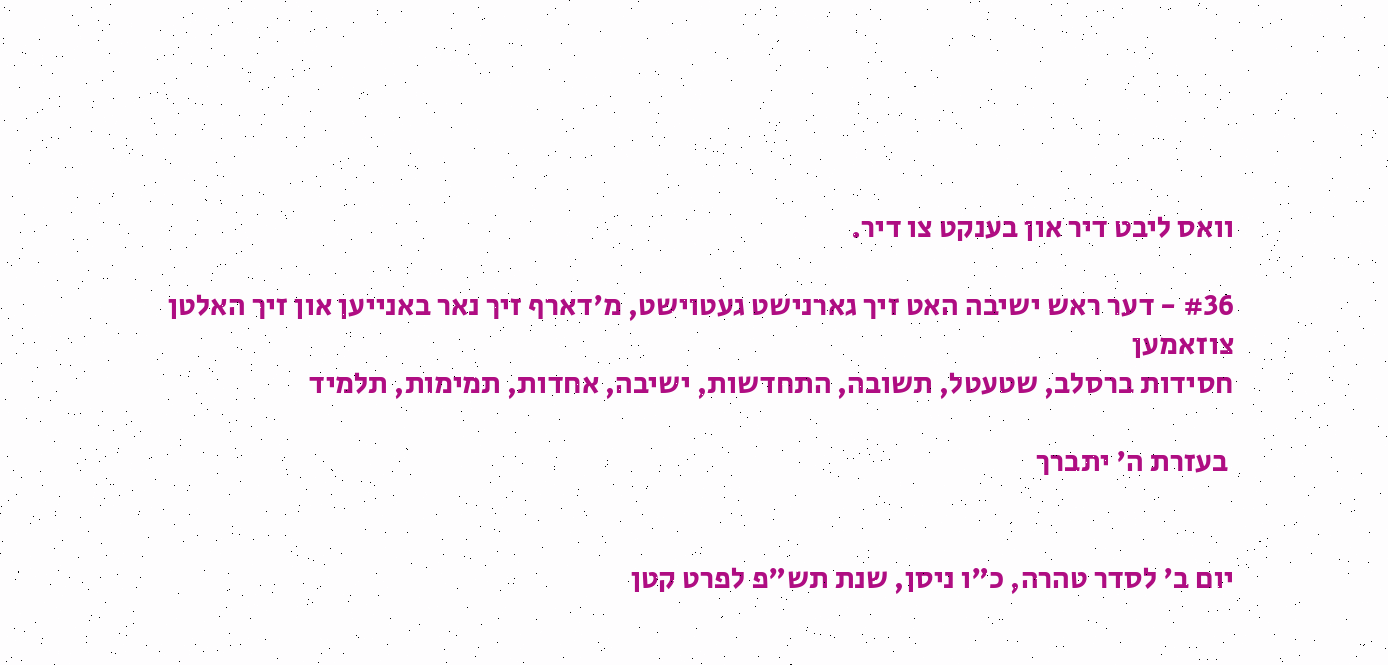וואס ליבט דיר און בענקט צו דיר.

#36 - דער ראש ישיבה האט זיך גארנישט געטוישט, מ'דארף זיך נאר באנייען און זיך האלטן צוזאמען
חסידות ברסלב, שטעטל, תשובה, התחדשות, ישיבה, אחדות, תמימות, תלמיד

 בעזרת ה' יתברך


יום ב' לסדר טהרה, כ"ו ניסן, שנת תש"פ לפרט קטן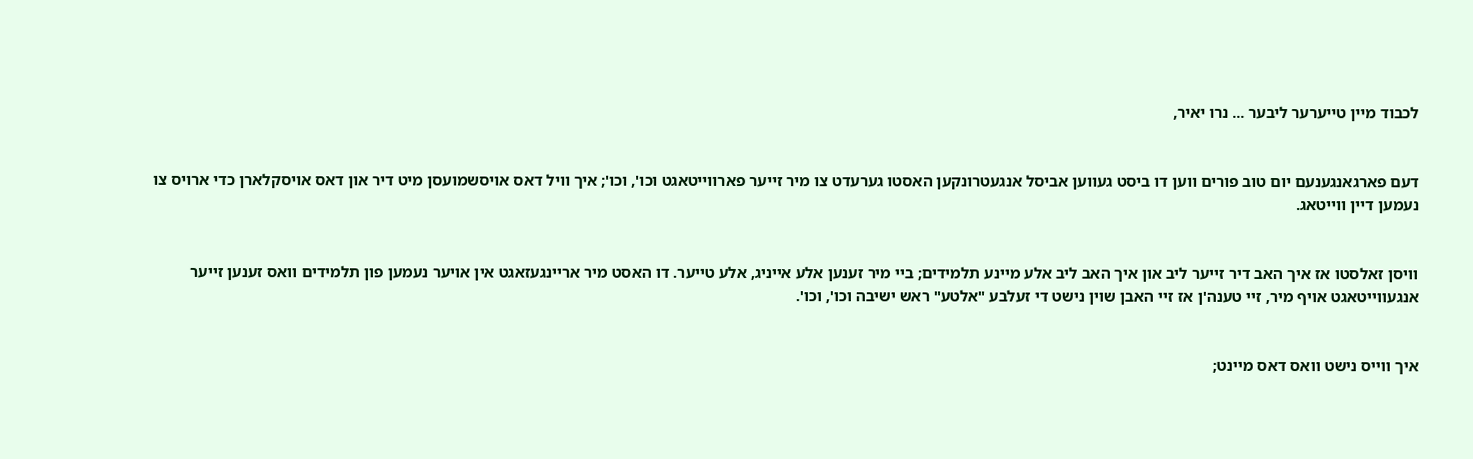לכבוד מיין טייערער ליבער ... נרו יאיר,


דעם פארגאנגענעם יום טוב פורים ווען דו ביסט געווען אביסל אנגעטרונקען האסטו גערעדט צו מיר זייער פארווייטאגט וכו', וכו'; איך וויל דאס אויסשמועסן מיט דיר און דאס אויסקלארן כדי ארויס צו נעמען דיין ווייטאג.


וויסן זאלסטו אז איך האב דיר זייער ליב און איך האב ליב אלע מיינע תלמידים; ביי מיר זענען אלע אייניג, אלע טייער. דו האסט מיר אריינגעזאגט אין אויער נעמען פון תלמידים וואס זענען זייער אנגעווייטאגט אויף מיר, זיי טענה'ן אז זיי האבן שוין נישט די זעלבע "אלטע" ראש ישיבה וכו', וכו'.


איך ווייס נישט וואס דאס מיינט;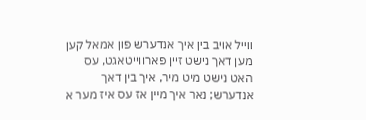ווייל אויב בין איך אנדערש פון אמאל קען מען דאך נישט זיין פארווייטאגט, עס האט נישט מיט מיר, איך בין דאך אנדערש; נאר איך מיין אז עס איז מער א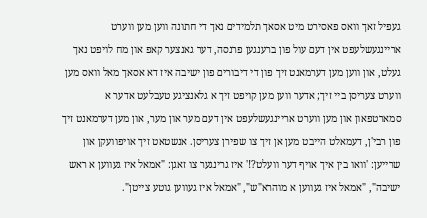געפיל זאך וואס פאסירט מיט אסאך תלמידים נאך די חתונה ווען מען ווערט אריינגעשלעפט אין דעם עול פון ברענגען פרנסה, דער גאנצער קאפ און מח לויפט נאך געלט, און ווען מען דערמאנט זיך פון די דיבורים פון ישיבה איז דא אסאך מאל וואס מען ווערט צעריסן ביי זיך; אדער ווען מען קויפט זיך א גלאנציגע טעבלעט אדער א סמארטפאון און מען ווערט אריינגעשלעפט אין דעם מער און מער, און מען דערמאנט זיך פון רבי'ן, דעמאלט הייבט מען אן זיך צו שפירן צעריסן. אנשטאט זיך אויפוועקן און שרייען: 'וואו בין איך אויף דער וועלט?!' איז גרינגער צו זאגן: "אמאל איז געווען א ראש ישיבה", "אמאל איז געווען א מוהרא"ש", "אמאל איז געווען גוטע צייטן".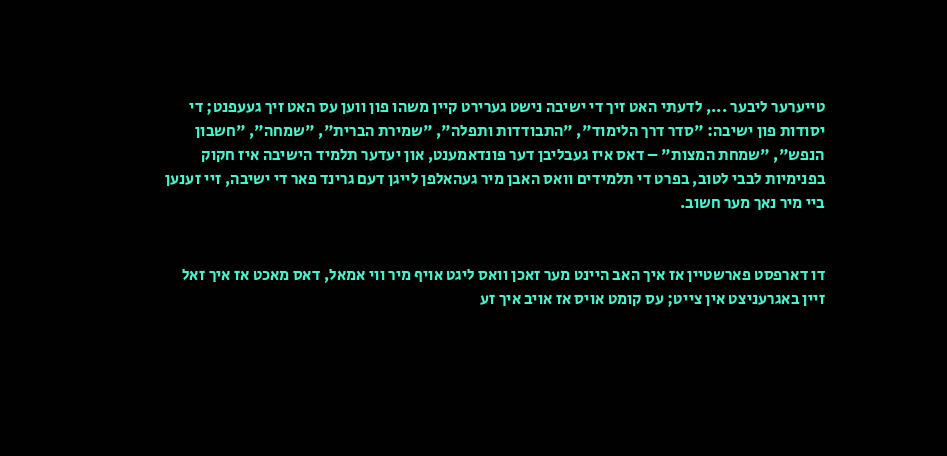טייערער ליבער ..., לדעתי האט זיך די ישיבה נישט גערירט קיין משהו פון ווען עס האט זיך געעפנט; די יסודות פון ישיבה: "סדר דרך הלימוד", "התבודדות ותפלה", "שמירת הברית", "שמחה", "חשבון הנפש", "שמחת המצות" – דאס איז געבליבן דער פונדאמענט, און יעדער תלמיד הישיבה איז חקוק בפנימיות לבבי לטוב, בפרט די תלמידים וואס האבן מיר געהאלפן לייגן דעם גרינד פאר די ישיבה, זיי זענען ביי מיר נאך מער חשוב.


דו דארפסט פארשטיין אז איך האב היינט מער זאכן וואס ליגט אויף מיר ווי אמאל, דאס מאכט אז איך זאל זיין באגרעניצט אין צייט; עס קומט אויס אז אויב איך זע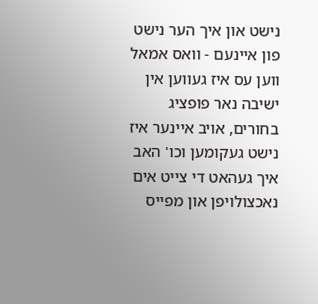נישט און איך הער נישט פון איינעם - וואס אמאל ווען עס איז געווען אין ישיבה נאר פופציג בחורים, אויב איינער איז נישט געקומען וכו' האב איך געהאט די צייט אים נאכצולויפן און מפייס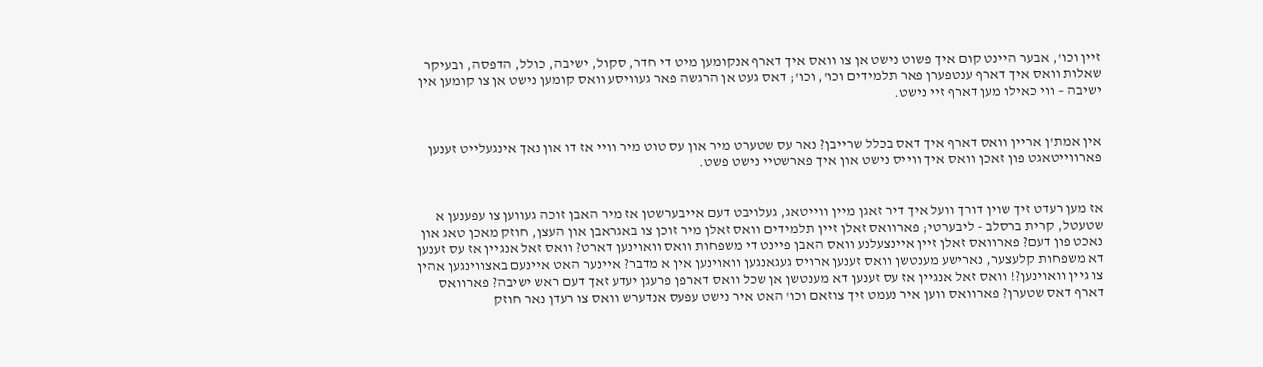זיין וכו', אבער היינט קום איך פשוט נישט אן צו וואס איך דארף אנקומען מיט די חדר, סקול, ישיבה, כולל, הדפסה, ובעיקר שאלות וואס איך דארף ענטפערן פאר תלמידים וכו', וכו'; דאס געט אן הרגשה פאר געוויסע וואס קומען נישט אן צו קומען אין ישיבה – ווי כאילו מען דארף זיי נישט.


אין אמת'ן אריין וואס דארף איך דאס בכלל שרייבן? נאר עס שטערט מיר און עס טוט מיר וויי אז דו און נאך אינגעלייט זענען פארווייטאגט פון זאכן וואס איך ווייס נישט און איך פארשטיי נישט פשט.


אז מען רעדט זיך שוין דורך וועל איך דיר זאגן מיין ווייטאג, געלויבט דעם אייבערשטן אז מיר האבן זוכה געווען צו עפענען א שטעטל, קרית ברסלב - ליבערטי; פארוואס זאלן זיין תלמידים וואס זאלן מיר זוכן צו באגראבן און העצן, חוזק מאכן טאג און נאכט פון דעם? פארוואס זאלן זיין איינצעלנע וואס האבן פיינט די משפחות וואס וואוינען דארט? וואס זאל אנגיין אז עס זענען דא משפחות קלעצער, נארישע מענטשן וואס זענען ארויס געגאנגען וואוינען אין א מדבר? איינער האט איינעם באצווינגען אהין צו גיין וואוינען?! וואס זאל אנגיין אז עס זענען דא מענטשן אן שכל וואס דארפן פרעגן יעדע זאך דעם ראש ישיבה? פארוואס דארף דאס שטערן? פארוואס ווען איר נעמט זיך צוזאם וכו' האט איר נישט עפעס אנדערש וואס צו רעדן נאר חוזק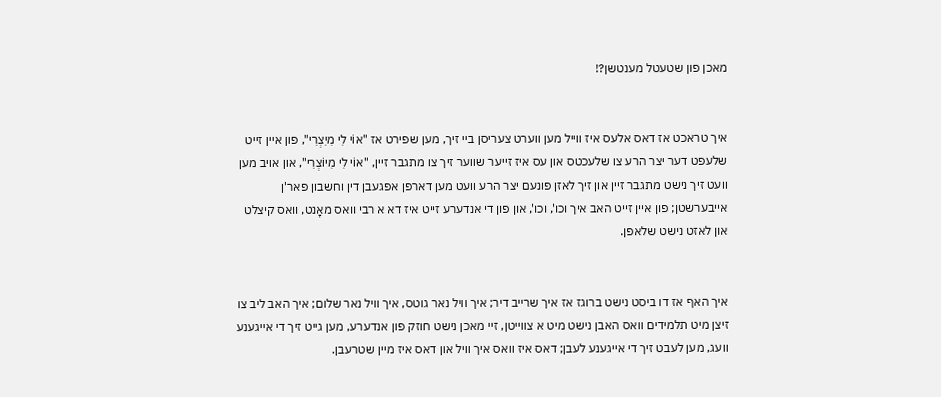מאכן פון שטעטל מענטשן?!


איך טראכט אז דאס אלעס איז ווייל מען ווערט צעריסן ביי זיך, מען שפירט אז "אוֹי לִי מִיִצְרִי", פון איין זייט שלעפט דער יצר הרע צו שלעכטס און עס איז זייער שווער זיך צו מתגבר זיין, "אוֹי לִי מִיוֹצְרִי", און אויב מען וועט זיך נישט מתגבר זיין און זיך לאזן פונעם יצר הרע וועט מען דארפן אפגעבן דין וחשבון פאר'ן אייבערשטן; פון איין זייט האב איך וכו', וכו', און פון די אנדערע זייט איז דא א רבי וואס מאָנט, וואס קיצלט און לאזט נישט שלאפן.


איך האף אז דו ביסט נישט ברוגז אז איך שרייב דיר; איך וויל נאר גוטס, איך וויל נאר שלום; איך האב ליב צו זיצן מיט תלמידים וואס האבן נישט מיט א צווייטן, זיי מאכן נישט חוזק פון אנדערע, מען גייט זיך די אייגענע וועג, מען לעבט זיך די אייגענע לעבן; דאס איז וואס איך וויל און דאס איז מיין שטרעבן.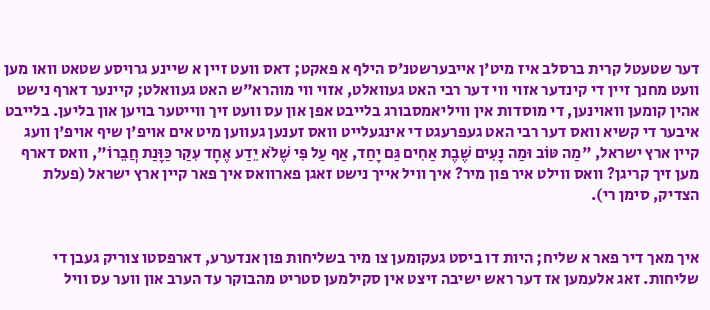דער שטעטל קרית ברסלב איז מיט'ן אייבערשטנ'ס הילף א פאקט; דאס וועט זיין א שיינע גרויסע שטאט וואו מען וועט מחנך זיין די קינדער אזוי ווי דער רבי האט געוואלט, אזוי ווי מוהרא"ש האט געוואלט; קיינער דארף נישט אהין קומען וואוינען, די מוסדות אין וויליאמסבורג בלייבט אפן און עס וועט זיך ווייטער בויען און בליען. בלייבט איבער די קשיא וואס דער רבי האט געפרעגט די אינגעלייט וואס זענען געווען מיט אים אויפ'ן שיף אויפ'ן וועג קיין ארץ ישראל, "מַה טּוֹב וּמַה נָעִים שֶׁבֶת אַחִים גַּם יָחַד, אַף עַל פִּי שֶׁלֹא יֵדַע אֶחָד עִקַּר כַּוָּנַת חֲבֵרוֹ", וואס דארף מען זיך קריגן? וואס ווילט איר פון מיר? איך וויל אייך נישט זאגן פארוואס איך פאר קיין ארץ ישראל (פעלת הצדיק, סימן רי).


איך מאך דיר פאר א שליח; היות דו ביסט געקומען צו מיר בשליחות פון אנדערע, דארפסטו צוריק געבן די שליחות. זאג אלעמען אז דער ראש ישיבה זיצט אין סקילמען סטריט מהבוקר עד הערב און ווער עס וויל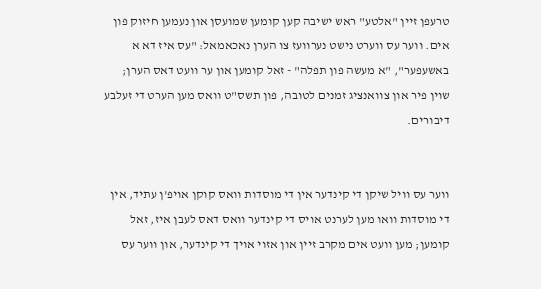טרעפן זיין "אלטע" ראש ישיבה קען קומען שמועסן און נעמען חיזוק פון אים. ווער עס ווערט נישט נערוועז צו הערן נאכאמאל: "עס איז דא א באשעפער", "א מעשה פון תפלה" - זאל קומען און ער וועט דאס הערן; שוין פיר און צוואנציג זמנים לטובה, פון תשס"ט וואס מען הערט די זעלבע דיבורים.


ווער עס וויל שיקן די קינדער אין די מוסדות וואס קוקן אויפ'ן עתיד, אין די מוסדות וואו מען לערנט אויס די קינדער וואס דאס לעבן איז, זאל קומען; מען וועט אים מקרב זיין און אזוי אויך די קינדער, און ווער עס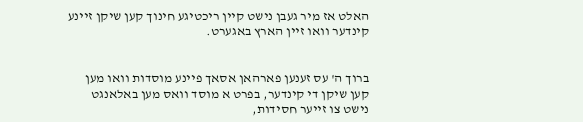האלט אז מיר געבן נישט קיין ריכטיגע חינוך קען שיקן זיינע קינדער וואו זיין הארץ באגערט.


ברוך ה' עס זענען פארהאן אסאך פיינע מוסדות וואו מען קען שיקן די קינדער, בפרט א מוסד וואס מען באלאנגט נישט צו זייער חסידות,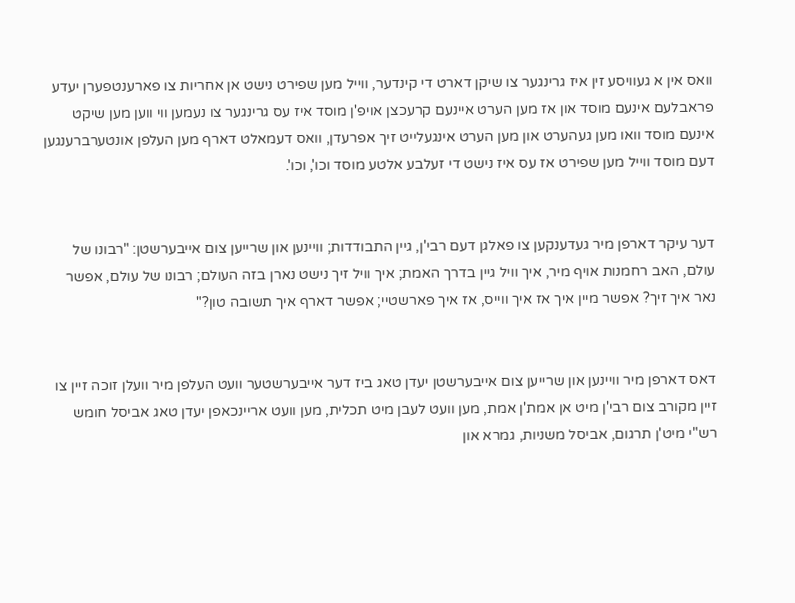וואס אין א געוויסע זין איז גרינגער צו שיקן דארט די קינדער, ווייל מען שפירט נישט אן אחריות צו פארענטפערן יעדע פראבלעם אינעם מוסד און אז מען הערט איינעם קרעכצן אויפ'ן מוסד איז עס גרינגער צו נעמען ווי ווען מען שיקט אינעם מוסד וואו מען געהערט און מען הערט אינגעלייט זיך אפרעדן, וואס דעמאלט דארף מען העלפן אונטערברענגען דעם מוסד ווייל מען שפירט אז עס איז נישט די זעלבע אלטע מוסד וכו', וכו'.


דער עיקר דארפן מיר געדענקען צו פאלגן דעם רבי'ן, גיין התבודדות; וויינען און שרייען צום אייבערשטן: "רבונו של עולם, האב רחמנות אויף מיר, איך וויל גיין בדרך האמת; איך וויל זיך נישט נארן בזה העולם; רבונו של עולם, אפשר נאר איך זיך? אפשר מיין איך אז איך ווייס, אז איך פארשטיי; אפשר דארף איך תשובה טון?"


דאס דארפן מיר וויינען און שרייען צום אייבערשטן יעדן טאג ביז דער אייבערשטער וועט העלפן מיר וועלן זוכה זיין צו זיין מקורב צום רבי'ן מיט אן אמת'ן אמת, מען וועט לעבן מיט תכלית, מען וועט אריינכאפן יעדן טאג אביסל חומש רש"י מיט'ן תרגום, אביסל משניות, גמרא און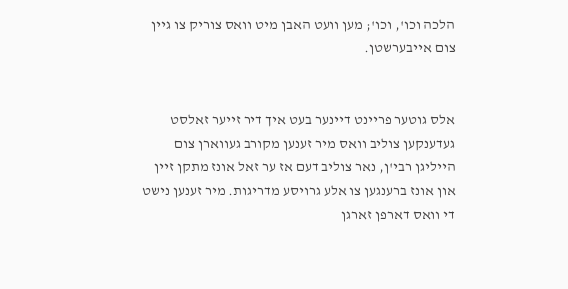הלכה וכו', וכו'; מען וועט האבן מיט וואס צוריק צו גיין צום אייבערשטן.


אלס גוטער פריינט דיינער בעט איך דיר זייער זאלסט געדענקען צוליב וואס מיר זענען מקורב געווארן צום הייליגן רבי'ן, נאר צוליב דעם אז ער זאל אונז מתקן זיין און אונז ברענגען צו אלע גרויסע מדריגות. מיר זענען נישט די וואס דארפן זארגן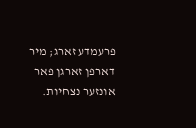פרעמדע זארג; מיר דארפן זארגן פאר אונזער נצחיות.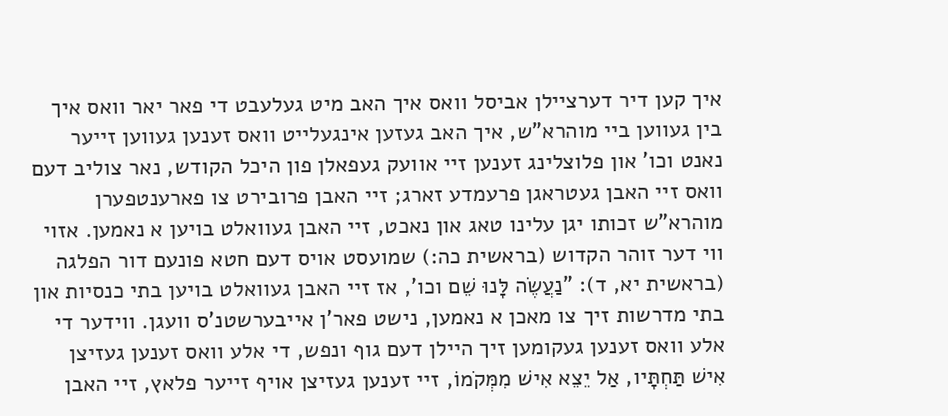איך קען דיר דערציילן אביסל וואס איך האב מיט געלעבט די פאר יאר וואס איך בין געווען ביי מוהרא"ש, איך האב געזען אינגעלייט וואס זענען געווען זייער נאנט וכו' און פלוצלינג זענען זיי אוועק געפאלן פון היכל הקודש, נאר צוליב דעם וואס זיי האבן געטראגן פרעמדע זארג; זיי האבן פרובירט צו פארענטפערן מוהרא"ש זכותו יגן עלינו טאג און נאכט, זיי האבן געוואלט בויען א נאמען. אזוי ווי דער זוהר הקדוש (בראשית כה:) שמועסט אויס דעם חטא פונעם דור הפלגה (בראשית יא, ד): "נַעֲשֶׂה לָּנוּ שֵׁם וכו', אז זיי האבן געוואלט בויען בתי כנסיות און בתי מדרשות זיך צו מאכן א נאמען, נישט פאר'ן אייבערשטנ'ס וועגן. ווידער די אלע וואס זענען געקומען זיך היילן דעם גוף ונפש, די אלע וואס זענען געזיצן אִישׁ תַּחְתָּיו, אַל יֵצֵא אִישׁ מִמְּקֹמוֹ, זיי זענען געזיצן אויף זייער פלאץ, זיי האבן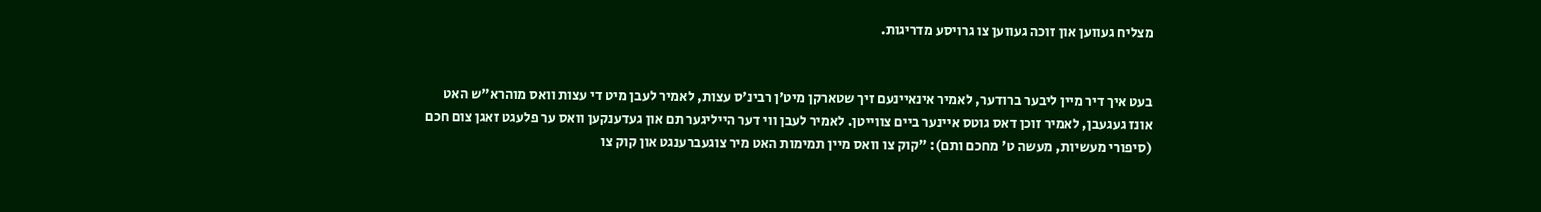מצליח געווען און זוכה געווען צו גרויסע מדריגות.


בעט איך דיר מיין ליבער ברודער, לאמיר אינאיינעם זיך שטארקן מיט'ן רבינ'ס עצות, לאמיר לעבן מיט די עצות וואס מוהרא"ש האט אונז געגעבן, לאמיר זוכן דאס גוטס איינער ביים צווייטן. לאמיר לעבן ווי דער הייליגער תם און געדענקען וואס ער פלעגט זאגן צום חכם (סיפורי מעשיות, מעשה ט' מחכם ותם): "קוק צו וואס מיין תמימות האט מיר צוגעברענגט און קוק צו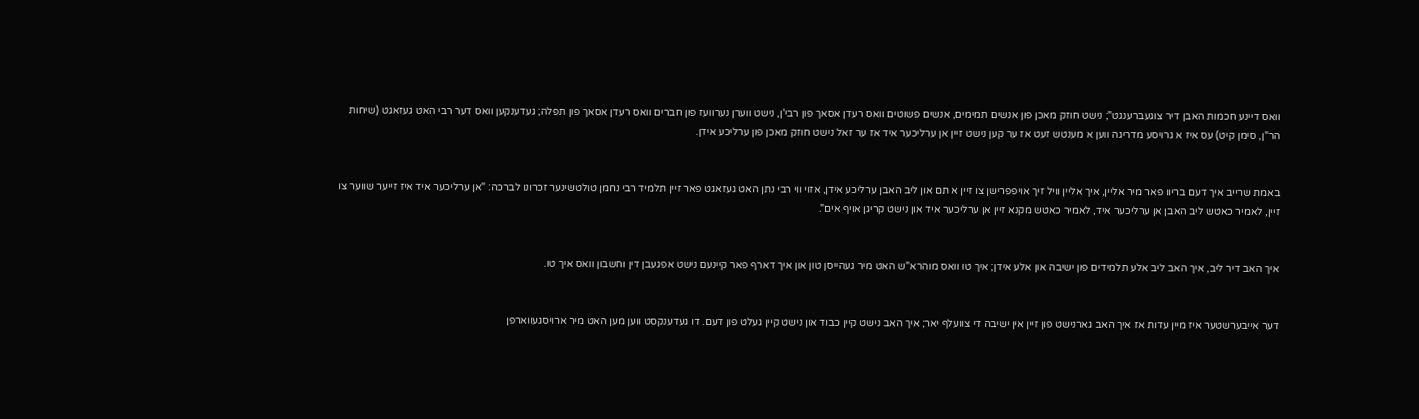וואס דיינע חכמות האבן דיר צוגעברענגט"; נישט חוזק מאכן פון אנשים תמימים, אנשים פשוטים וואס רעדן אסאך פון רבי'ן, נישט ווערן נערוועז פון חברים וואס רעדן אסאך פון תפלה; געדענקען וואס דער רבי האט געזאגט (שיחות הר"ן, סימן קיט) עס איז א גרויסע מדריגה ווען א מענטש זעט אז ער קען נישט זיין אן ערליכער איד אז ער זאל נישט חוזק מאכן פון ערליכע אידן.


באמת שרייב איך דעם בריוו פאר מיר אליין, איך אליין וויל זיך אויפפרישן צו זיין א תם און ליב האבן ערליכע אידן, אזוי ווי רבי נתן האט געזאגט פאר זיין תלמיד רבי נחמן טולטשינער זכרונו לברכה: "אן ערליכער איד איז זייער שווער צו זיין, לאמיר כאטש ליב האבן אן ערליכער איד, לאמיר כאטש מקנא זיין אן ערליכער איד און נישט קריגן אויף אים".


איך האב דיר ליב, איך האב ליב אלע תלמידים פון ישיבה און אלע אידן; איך טו וואס מוהרא"ש האט מיר געהייסן טון און איך דארף פאר קיינעם נישט אפגעבן דין וחשבון וואס איך טו.


דער אייבערשטער איז מיין עדות אז איך האב גארנישט פון זיין אין ישיבה די צוועלף יאר; איך האב נישט קיין כבוד און נישט קיין געלט פון דעם. דו געדענקסט ווען מען האט מיר ארויסגעווארפן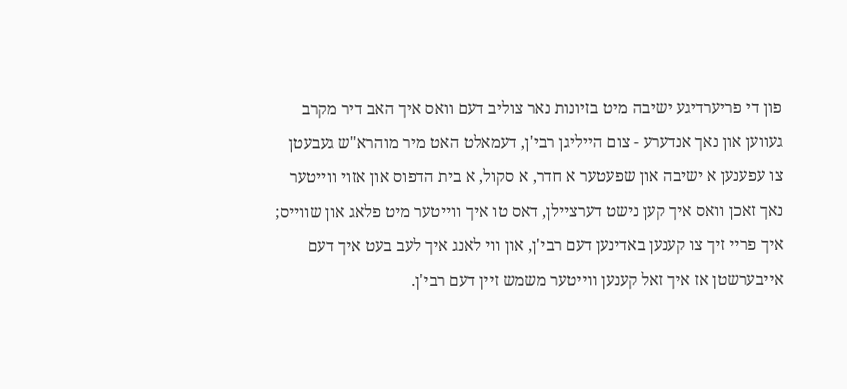פון די פריערדיגע ישיבה מיט בזיונות נאר צוליב דעם וואס איך האב דיר מקרב געווען און נאך אנדערע - צום הייליגן רבי'ן, דעמאלט האט מיר מוהרא"ש געבעטן צו עפענען א ישיבה און שפעטער א חדר, א סקול, א בית הדפוס און אזוי ווייטער נאך זאכן וואס איך קען נישט דערציילן, דאס טו איך ווייטער מיט פלאג און שווייס; איך פריי זיך צו קענען באדינען דעם רבי'ן, און ווי לאנג איך לעב בעט איך דעם אייבערשטן אז איך זאל קענען ווייטער משמש זיין דעם רבי'ן.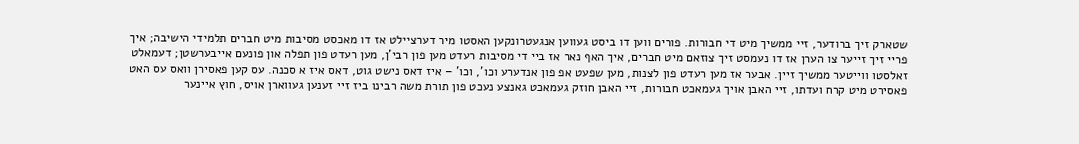שטארק זיך ברודער, זיי ממשיך מיט די חבורות. פורים ווען דו ביסט געווען אנגעטרונקען האסטו מיר דערציילט אז דו מאכסט מסיבות מיט חברים תלמידי הישיבה; איך פריי זיך זייער צו הערן אז דו נעמסט זיך צוזאם מיט חברים, איך האף נאר אז ביי די מסיבות רעדט מען פון רבי'ן, מען רעדט פון תפלה און פונעם אייבערשטן; דעמאלט זאלסטו ווייטער ממשיך זיין. אבער אז מען רעדט פון לצנות, מען שפעט אפ פון אנדערע וכו', וכו' – איז דאס נישט גוט, דאס איז א סכנה. עס קען פאסירן וואס עס האט פאסירט מיט קרח ועדתו, זיי האבן אויך געמאכט חבורות, זיי האבן חוזק געמאכט גאנצע נעכט פון תורת משה רבינו ביז זיי זענען געווארן אויס, חוץ איינער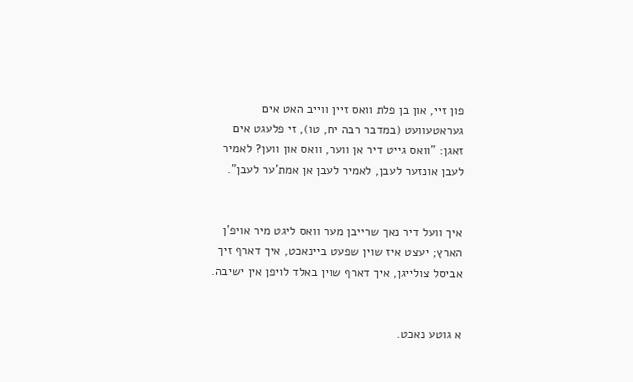פון זיי, און בן פלת וואס זיין ווייב האט אים געראטעוועט (במדבר רבה יח, טו), זי פלעגט אים זאגן: "וואס גייט דיר אן ווער, וואס און ווען? לאמיר לעבן אונזער לעבן, לאמיר לעבן אן אמת'ער לעבן".


איך וועל דיר נאך שרייבן מער וואס ליגט מיר אויפ'ן הארץ; יעצט איז שוין שפעט ביינאכט, איך דארף זיך אביסל צולייגן, איך דארף שוין באלד לויפן אין ישיבה.


א גוטע נאכט.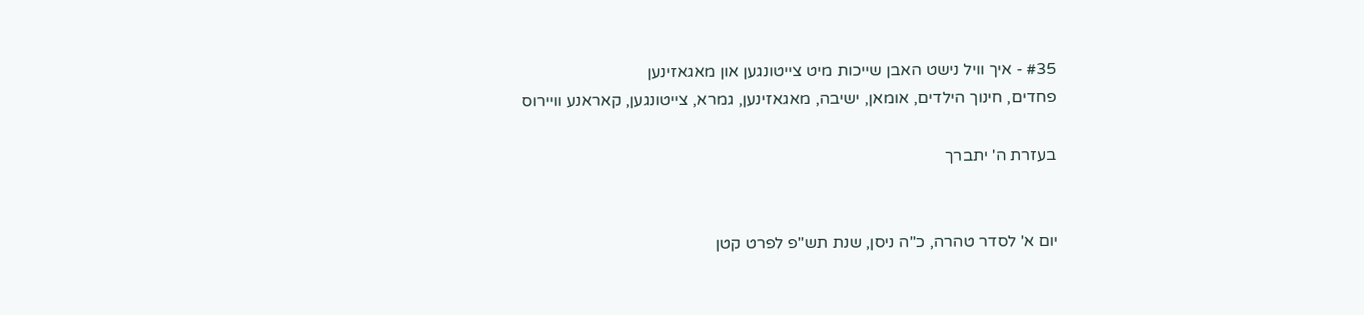#35 - איך וויל נישט האבן שייכות מיט צייטונגען און מאגאזינען
פחדים, חינוך הילדים, אומאן, ישיבה, מאגאזינען, גמרא, צייטונגען, קאראנע וויירוס

בעזרת ה' יתברך


יום א' לסדר טהרה, כ"ה ניסן, שנת תש"פ לפרט קטן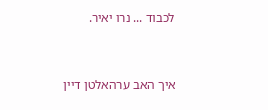לכבוד ... נרו יאיר.


איך האב ערהאלטן דיין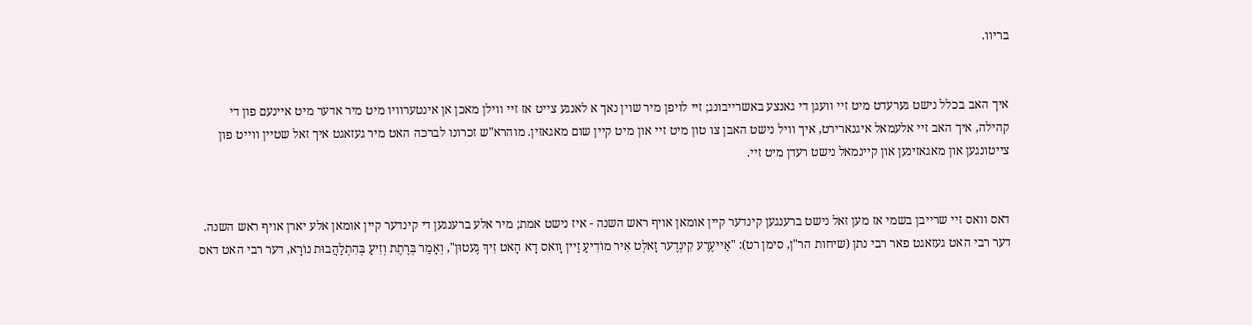בריוו.


איך האב בכלל נישט גערעדט מיט זיי וועגן די גאנצע באשרייבונג; זיי לויפן מיר שוין נאך א לאנגע צייט אז זיי ווילן מאכן אן אינטערוויו מיט מיר אדער מיט איינעם פון די קהילה, איך האב זיי אלעמאל איגנארירט, איך וויל נישט האבן צו טון מיט זיי און מיט קיין שום מאגאזין. מוהרא"ש זכרונו לברכה האט מיר געזאגט איך זאל שטיין ווייט פון צייטונגען און מאגאזינען און קיינמאל נישט רעדן מיט זיי.


דאס וואס זיי שרייבן בשמי אז מען זאל נישט ברענגען קינדער קיין אומאן אויף ראש השנה - איז נישט אמת; מיר אלע ברענגען די קינדער קיין אומאן אלע יארן אויף ראש השנה. דער רבי האט געזאגט פאר רבי נתן (שיחות הר"ן, סימן רט): "אַייעֶרֶע קִינְדֶער זָאלְט אִיר מוֹדִיעַ זַיין וָואס דָא הָאט זִיךְ גֶעטוּן", וְאָמַר בְּרֶתֶת וְזִיעַ בְּהִתְלַהֲבוּת נוֹרָא, דער רבי האט דאס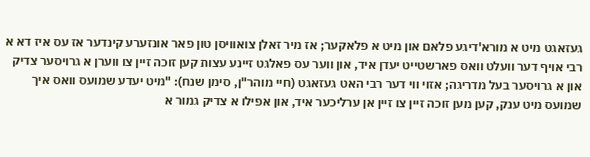געזאגט מיט א מורא'דיגע פלאם און מיט א פלאקער; אז מיר זאלן צואוויסן טון פאר אונזערע קינדער אז עס איז דא א רבי אויף דער וועלט וואס פארשטייט יעדן איד, און ווער עס פאלגט זיינע עצות קען זוכה זיין צו ווערן א גרויסער צדיק און א גרויסער בעל מדריגה; אזוי ווי דער רבי האט געזאגט (חיי מוהר"ן, סימן שנח): "מיט יעדע שמועס וואס איך שמועס מיט ענק, קען מען זוכה זיין צו זיין אן ערליכער איד, און אפילו א צדיק גמור א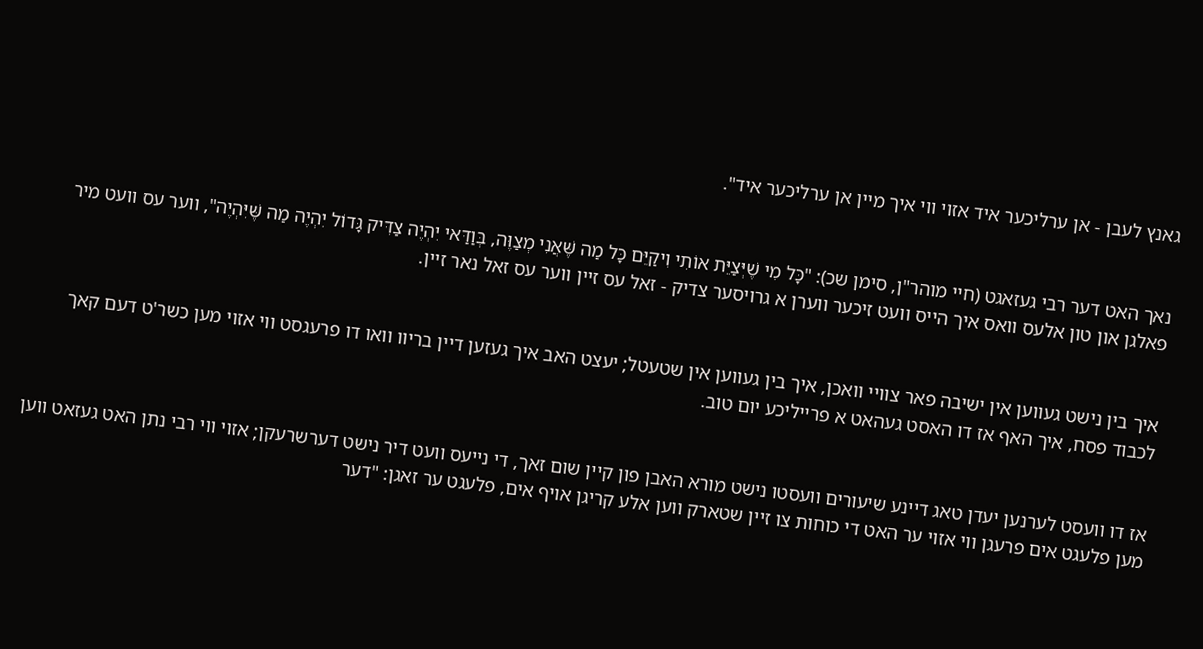גאנץ לעבן - אן ערליכער איד אזוי ווי איך מיין אן ערליכער איד".


נאך האט דער רבי געזאגט (חיי מוהר"ן, סימן שכ): "כָּל מִי שֶׁיְּצַיֵּת אוֹתִי וִיקַיֵּם כָּל מַה שֶּׁאֲנִי מְצַוֶּה, בְּוַדַּאי יִהְיֶה צַדִּיק גָּדוֹל יִהְיֶה מַה שֶּׁיִּהְיֶה", ווער עס וועט מיר פאלגן און טון אלעס וואס איך הייס וועט זיכער ווערן א גרויסער צדיק - זאל עס זיין ווער עס זאל נאר זיין.


איך בין נישט געווען אין ישיבה פאר צוויי וואכן, איך בין געווען אין שטעטל; יעצט האב איך געזען דיין בריוו וואו דו פרעגסט ווי אזוי מען כשר'ט דעם קאך לכבוד פסח, איך האף אז דו האסט געהאט א פרייליכע יום טוב.


אז דו וועסט לערנען יעדן טאג דיינע שיעורים וועסטו נישט מורא האבן פון קיין שום זאך, די נייעס וועט דיר נישט דערשרעקן; אזוי ווי רבי נתן האט געזאט ווען מען פלעגט אים פרעגן ווי אזוי ער האט די כוחות צו זיין שטארק ווען אלע קריגן אויף אים, פלעגט ער זאגן: "דער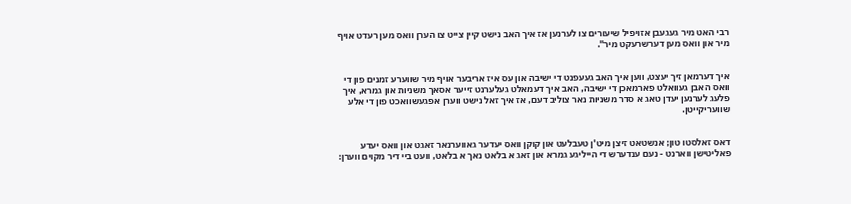רבי האט מיר געגעבן אזויפיל שיעורים צו לערנען אז איך האב נישט קיין צייט צו הערן וואס מען רעדט אויף מיר און וואס מען דערשרעקט מיר".


איך דערמאן זיך יעצט, ווען איך האב געעפנט די ישיבה און עס איז אריבער אויף מיר שווערע זמנים פון די וואס האבן געוואלט פארמאכן די ישיבה, האב איך דעמאלט געלערנט זייער אסאך משניות און גמרא, איך פלעג לערנען יעדן טאג א סדר משניות נאר צוליב דעם, אז איך זאל נישט ווערן אפגעשוואכט פון די אלע שוועריקייטן.


דאס זאלסטו טון; אנשטאט זיצן מיט'ן טעבלעט און קוקן וואס יעדער גאווערנאר זאגט און וואס יעדע פאליטישן ווארנט - נעם ענדערש די הייליגע גמרא און זאג א בלאט נאך א בלאט, וועט ביי דיר מקוים ווערן: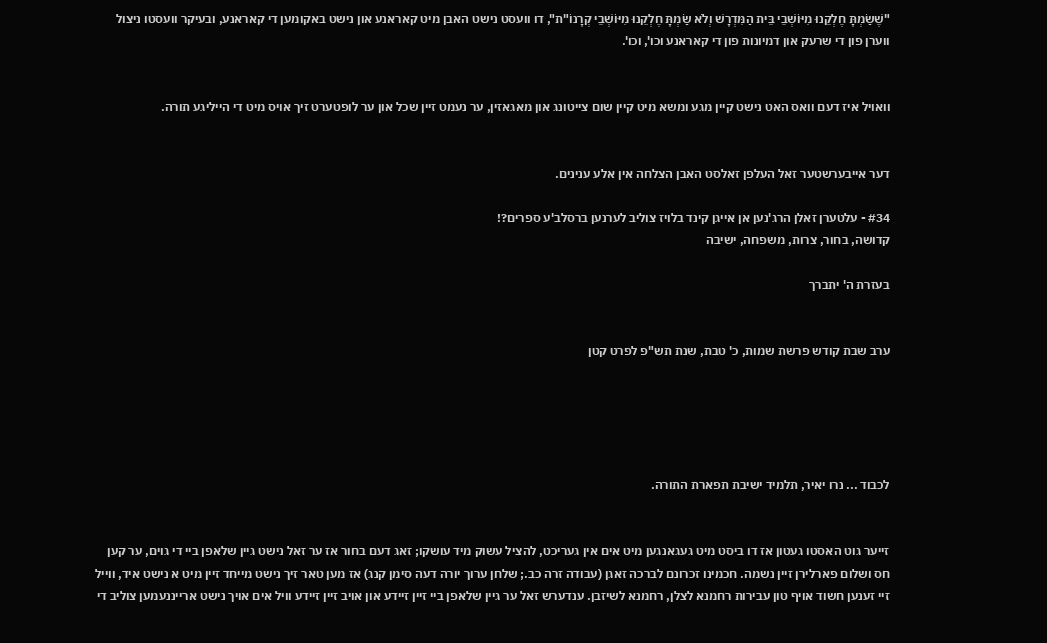"שֶׁשַׂמְתָּ חֶלְקֵנוּ מִיּוֹשְׁבֵי בֵּית הַמִּדְרָשׁ וְלֹא שַׂמְתָּ חֶלְקֵנוּ מִיּוֹשְׁבֵי קְרָנוֹ"ת", דו וועסט נישט האבן מיט קאראנע און נישט באקומען די קאראנע, ובעיקר וועסטו ניצול ווערן פון די שרעק און דמיונות פון די קאראנע וכו', וכו'.


וואויל איז דעם וואס האט נישט קיין מגע ומשא מיט קיין שום צייטונג און מאגאזין, ער נעמט זיין שכל און ער לופטערט זיך אויס מיט די הייליגע תורה.


דער אייבערשטער זאל העלפן זאלסט האבן הצלחה אין אלע ענינים.

#34 - עלטערן זאלן הרג'נען אן אייגן קינד בלויז צוליב לערנען ברסלב'ע ספרים?!
קדושה, בחור, צרות, משפחה, ישיבה

בעזרת ה' יתברך


ערב שבת קודש פרשת שמות, כ' טבת, שנת תש"פ לפרט קטן





לכבוד ... נרו יאיר, תלמיד ישיבת תפארת התורה.


זייער גוט האסטו געטון אז דו ביסט מיט געגאנגען מיט אים אין געריכט, להציל עשוק מיד עושקו; זאג דעם בחור אז ער זאל נישט גיין שלאפן ביי די גוים, ער קען חס ושלום פארלירן זיין נשמה. חכמינו זכרונם לברכה זאגן (עבודה זרה כב.; שלחן ערוך יורה דעה סימן קנג) אז מען טאר זיך נישט מייחד זיין מיט א נישט איד, ווייל זיי זענען חשוד אויף טון עבירות רחמנא לצלן, רחמנא לשיזבן. ענדערש זאל ער גיין שלאפן ביי זיין זיידע און אויב זיין זיידע וויל אים אויך נישט ארייננעמען צוליב די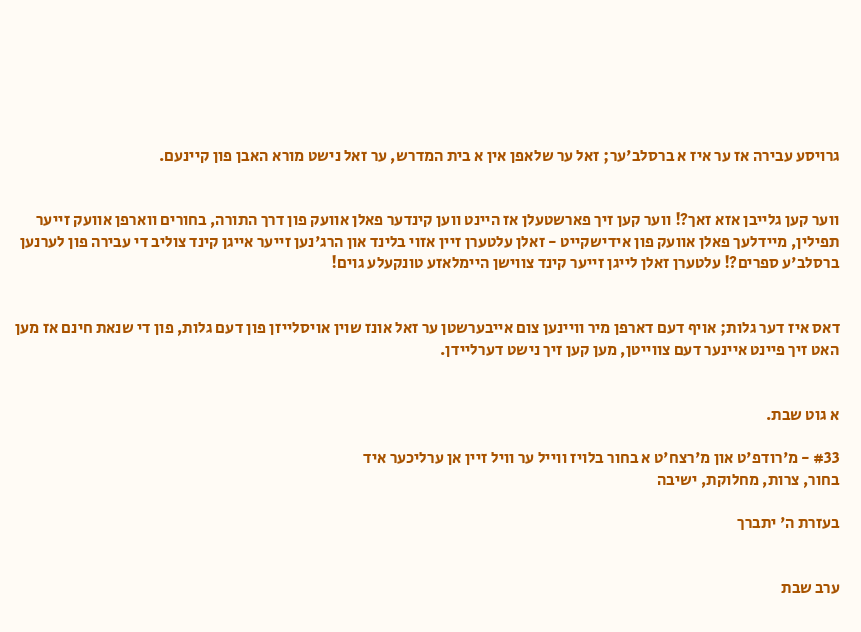גרויסע עבירה אז ער איז א ברסלב'ער; זאל ער שלאפן אין א בית המדרש, ער זאל נישט מורא האבן פון קיינעם.


ווער קען גלייבן אזא זאך?! ווער קען זיך פארשטעלן אז היינט ווען קינדער פאלן אוועק פון דרך התורה, בחורים ווארפן אוועק זייער תפילין, מיידלעך פאלן אוועק פון אידישקייט - זאלן עלטערן זיין אזוי בלינד און הרג'נען זייער אייגן קינד צוליב די עבירה פון לערנען ברסלב'ע ספרים?! עלטערן זאלן לייגן זייער קינד צווישן היימלאזע טונקעלע גוים!


דאס איז דער גלות; אויף דעם דארפן מיר וויינען צום אייבערשטן ער זאל אונז שוין אויסלייזן פון דעם גלות, פון די שנאת חינם אז מען האט זיך פיינט איינער דעם צווייטן, מען קען זיך נישט דערליידן.


א גוט שבת.

#33 - מ'רודפ'ט און מ'רצח'ט א בחור בלויז ווייל ער וויל זיין אן ערליכער איד
בחור, צרות, מחלוקת, ישיבה

בעזרת ה' יתברך


ערב שבת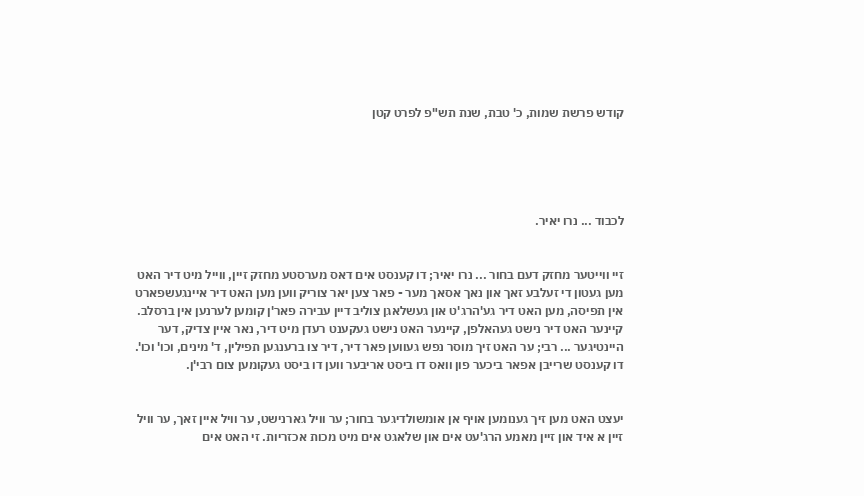קודש פרשת שמות, כ' טבת, שנת תש"פ לפרט קטן





לכבוד ... נרו יאיר.


זיי ווייטער מחזק דעם בחור ... נרו יאיר; דו קענסט אים דאס מערסטע מחזק זיין, ווייל מיט דיר האט מען געטון די זעלבע זאך און נאך אסאך מער - פאר צען יאר צוריק ווען מען האט דיר איינגעשפארט אין תפיסה, מען האט דיר גע'הרג'ט און געשלאגן צוליב דיין עבירה פאר'ן קומען לערנען אין ברסלב. קיינער האט דיר נישט געהאלפן, קיינער האט נישט געקענט רעדן מיט דיר, נאר איין צדיק, דער היינטיגער ... רבי; ער האט זיך מוסר נפש געווען פאר דיר, דיר צו ברענגען תפילין, ד' מינים, וכו' וכו'. דו קענסט שרייבן אפאר ביכער פון וואס דו ביסט אריבער ווען דו ביסט געקומען צום רבי'ן.


יעצט האט מען זיך גענומען אויף אן אומשולדיגער בחור; ער וויל גארנישט, ער וויל איין זאך, ער וויל זיין א איד און זיין מאמע הרג'עט אים און שלאגט אים מיט מכות אכזריות. זי האט אים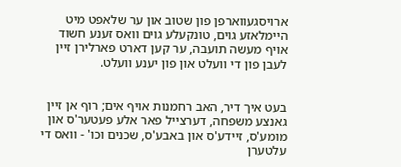ארויסגעווארפן פון שטוב און ער שלאפט מיט היימלאזע גוים, טונקעלע גוים וואס זענע חשוד אויף מעשה תועבה, ער קען דארט פארלירן זיין לעבן פון די וועלט און פון יענע וועלט.


בעט איך דיר, האב רחמנות אויף אים; רוף אן זיין גאנצע משפחה, דערצייל פאר אלע פעטער'ס און מומע'ס, זיידע'ס און באבע'ס, שכנים וכו' - וואס די עלטערן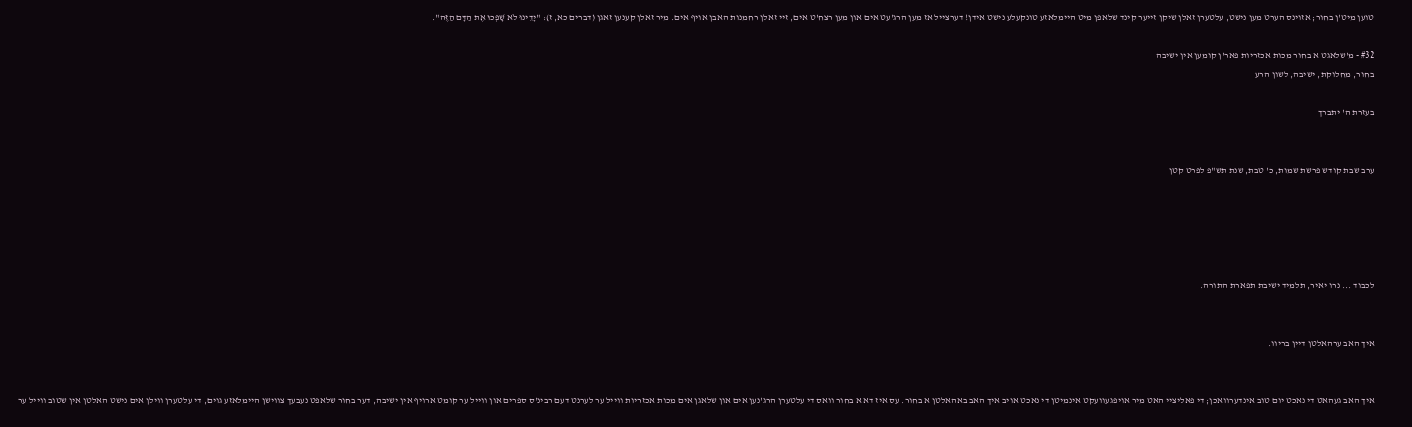טוען מיט'ן בחור; אזוינס הערט מען נישט, עלטערן זאלן שיקן זייער קינד שלאפן מיט היימלאזע טונקעלע נישט אידן! דערצייל אז מען הרג'עט אים און מען רצח'ט אים, זיי זאלן רחמנות האבן אויף אים. מיר זאלן קענען זאגן (דברים כא, ז): "יָדֵינוּ לֹא שָׁפְכוּ אֶת הַדָּם הַזֶּה".

#32 - מ'שלאגט א בחור מכות אכזריות פאר'ן קומען אין ישיבה
בחור, מחלוקת, ישיבה, לשון הרע

בעזרת ה' יתברך


ערב שבת קודש פרשת שמות, כ' טבת, שנת תש"פ לפרט קטן





לכבוד ... נרו יאיר, תלמיד ישיבת תפארת התורה.


איך האב ערהאלטן דיין בריוו.


איך האב געהאט די נאכט יום טוב אינדערוואכן; די פאליציי האט מיר אויפגעוועקט אינמיטן די נאכט אויב איך האב באהאלטן א בחור. עס איז דא א בחור וואס די עלטערן הרג'נען אים און שלאגן אים מכות אכזריות ווייל ער לערנט דעם רבינ'ס ספרים און ווייל ער קומט ארויף אין ישיבה, דער בחור שלאפט נעבעך צווישן היימלאזע גוים, די עלטערן ווילן אים נישט האלטן אין שטוב ווייל ער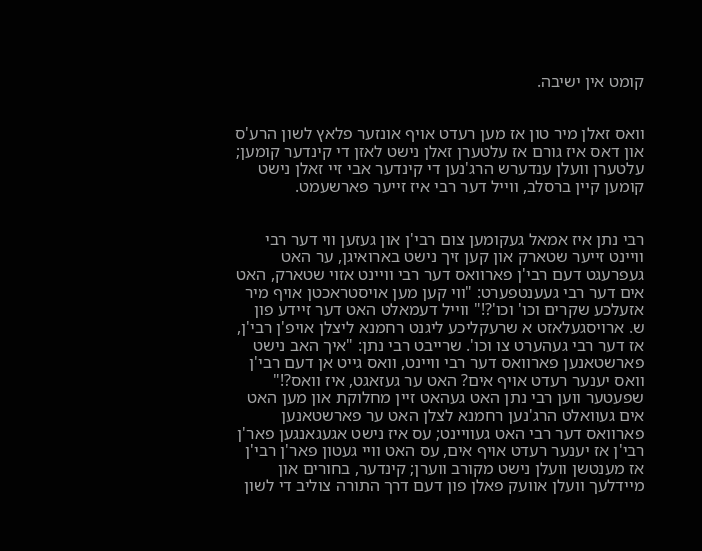קומט אין ישיבה.


וואס זאלן מיר טון אז מען רעדט אויף אונזער פלאץ לשון הרע'ס און דאס איז גורם אז עלטערן זאלן נישט לאזן די קינדער קומען; עלטערן וועלן ענדערש הרג'נען די קינדער אבי זיי זאלן נישט קומען קיין ברסלב, ווייל דער רבי איז זייער פארשעמט.


רבי נתן איז אמאל געקומען צום רבי'ן און געזען ווי דער רבי וויינט זייער שטארק און קען זיך נישט בארואיגן, ער האט געפרעגט דעם רבי'ן פארוואס דער רבי וויינט אזוי שטארק, האט אים דער רבי געענטפערט: "ווי קען מען אויסטראכטן אויף מיר אזעלכע שקרים וכו' וכו'?!" ווייל דעמאלט האט דער זיידע פון ש. ארויסגעלאזט א שרעקליכע ליגנט רחמנא ליצלן אויפ'ן רבי'ן, אז דער רבי געהערט צו וכו'. שרייבט רבי נתן: "איך האב נישט פארשטאנען פארוואס דער רבי וויינט, וואס גייט אן דעם רבי'ן וואס יענער רעדט אויף אים? האט ער געזאגט, איז וואס?!" שפעטער ווען רבי נתן האט געהאט זיין מחלוקת און מען האט אים געוואלט הרג'נען רחמנא לצלן האט ער פארשטאנען פארוואס דער רבי האט געוויינט; עס איז נישט אגעגאנגען פאר'ן רבי'ן אז יענער רעדט אויף אים, עס האט וויי געטון פאר'ן רבי'ן אז מענטשן וועלן נישט מקורב ווערן; קינדער, בחורים און מיידלעך וועלן אוועק פאלן פון דעם דרך התורה צוליב די לשון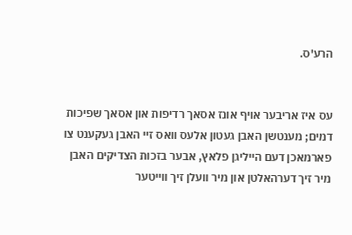הרע'ס.


עס איז אריבער אויף אונז אסאך רדיפות און אסאך שפיכות דמים; מענטשן האבן געטון אלעס וואס זיי האבן געקענט צו פארמאכן דעם הייליגן פלאץ, אבער בזכות הצדיקים האבן מיר זיך דערהאלטן און מיר וועלן זיך ווייטער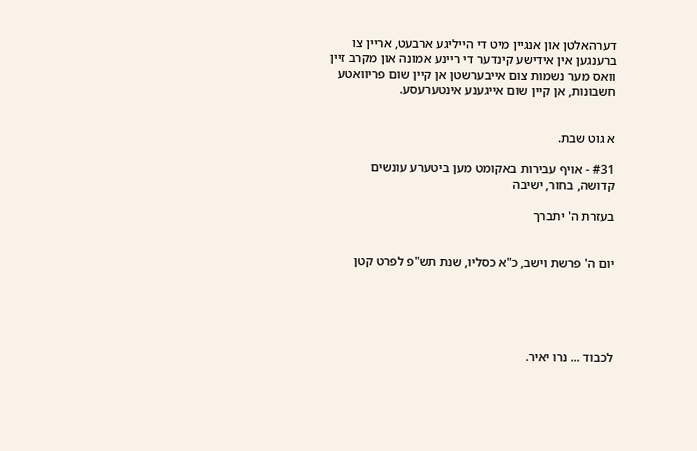דערהאלטן און אנגיין מיט די הייליגע ארבעט, אריין צו ברענגען אין אידישע קינדער די ריינע אמונה און מקרב זיין וואס מער נשמות צום אייבערשטן אן קיין שום פריוואטע חשבונות, אן קיין שום אייגענע אינטערעסע.


א גוט שבת.

#31 - אויף עבירות באקומט מען ביטערע עונשים
קדושה, בחור, ישיבה

בעזרת ה' יתברך


יום ה' פרשת וישב, כ"א כסליו, שנת תש"פ לפרט קטן





לכבוד ... נרו יאיר.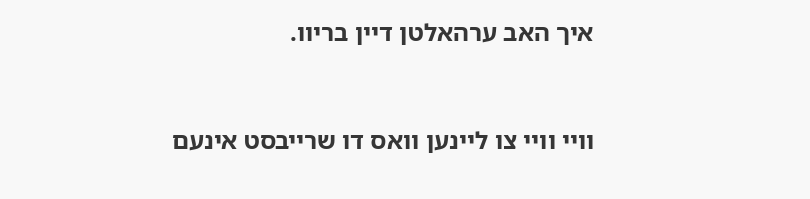איך האב ערהאלטן דיין בריוו.


וויי וויי צו ליינען וואס דו שרייבסט אינעם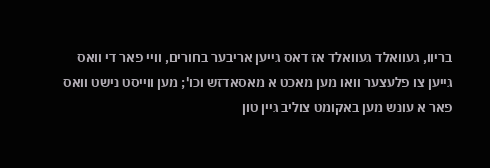בריוו, געוואלד געוואלד אז דאס גייען אריבער בחורים, וויי פאר די וואס גייען צו פלעצער וואו מען מאכט א מאסאדזש וכו'; מען ווייסט נישט וואס פאר א עונש מען באקומט צוליב גיין טון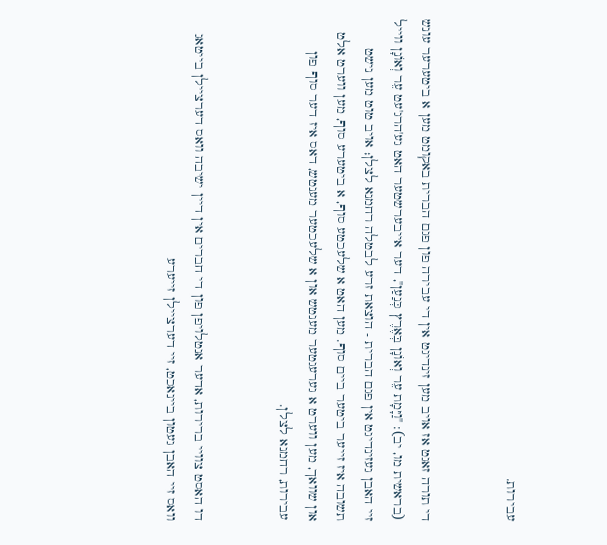עבירות.


די תורה זאגט אז אויב מען זינדיגט אין די עבירה פון פגם הברית באקומט מען א ביטערער עונש (בראשית מו, יב): "וַיָּמָת עֵר וְאוֹנָן בְּאֶרֶץ כְּנַעַן", דער אייבערשטער האט גע'הרג'עט עֵר וְאוֹנָן ווייל זיי האבן געזינדיגט אין פגם הברית - הוצאת זרע לבטלה רחמנא לצלן; אויב טוט מען נישט תשובה איז זייער ביטער ביים סוף. מען האט א שלעכטע סוף, א ביטערע סוף, מען ווערט אלט און שוואך, מען ווערט א גערעגטער מענטש און א שלעכטער מענטש, דאס איז דער סוף פון עבירות, רחמנא לצלן.


דו האסט צוויי ברירות, אדער אנטלויפן פון די חברים אין דיין ישיבה וואס דערציילן בייטאג וואס זיי האבן געטון ביינאכט, זיי דערציילן זייערע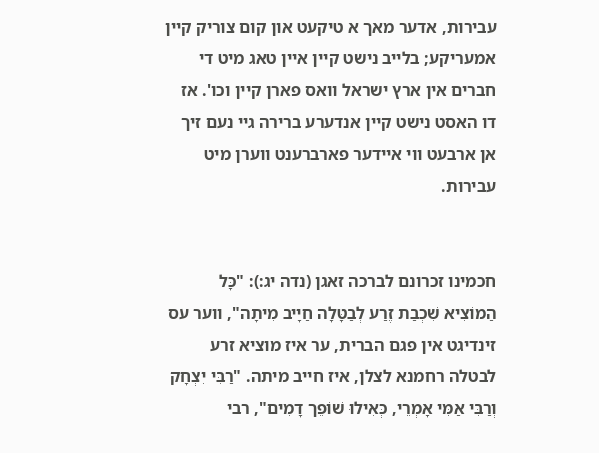עבירות, אדער מאך א טיקעט און קום צוריק קיין אמעריקע; בלייב נישט קיין איין טאג מיט די חברים אין ארץ ישראל וואס פארן קיין וכו'. אז דו האסט נישט קיין אנדערע ברירה גיי נעם זיך אן ארבעט ווי איידער פארברענט ווערן מיט עבירות.


חכמינו זכרונם לברכה זאגן (נדה יג:): "כָּל הַמוֹצִיא שִׁכְבַת זֶרַע לְבַטָּלָה חַיָיב מִיתָה", ווער עס זינדיגט אין פגם הברית, ער איז מוציא זרע לבטלה רחמנא לצלן, איז חייב מיתה. "רַבִּי יִצְחָק וְרַבִּי אַמִּי אָמְרֵי, כְּאִילוּ שׁוֹפֵך דָמִים", רבי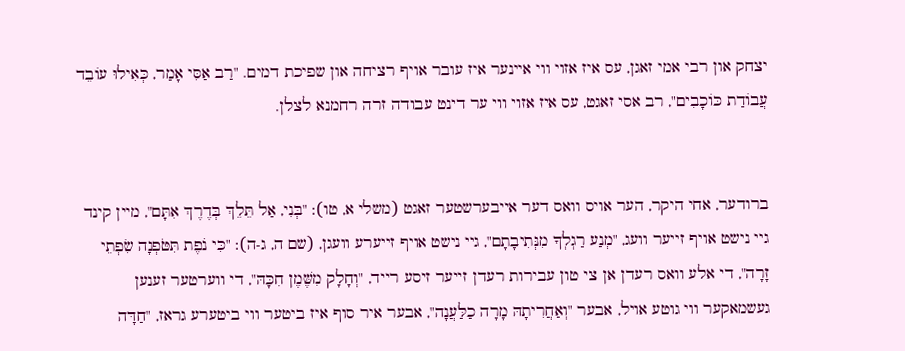יצחק און רבי אמי זאגן, עס איז אזוי ווי איינער איז עובר אויף רציחה און שפיכת דמים. "רַב אַסִּי אָמַר, כְּאִילוּ עוֹבֵד עֲבוֹדַת כּוֹכָבִים", רב אסי זאגט, עס איז אזוי ווי ער דינט עבודה זרה רחמנא לצלן.


ברודער, אחי היקר, הער אויס וואס דער אייבערשטער זאגט (משלי א, טו): "בְּנִי, אַל תֵּלֵךְ בְּדֶרֶךְ אִתָּם", מיין קינד גיי נישט אויף זייער וועג, "מְנַע רַגְלְךָ מִנְּתִיבָתָם", גיי נישט אויף זייערע וועגן, (שם ה, ג-ה): "כִּי נֹפֶת תִּטֹּפְנָה שִׂפְתֵי זָרָה", די אלע וואס רעדן אן צי טון עבירות רעדן זייער זיסע רייד, "וְחָלָק מִשֶּׁמֶן חִכָּהּ", די ווערטער זענען געשמאקער ווי גוטע אויל, אבער "וְאַחֲרִיתָהּ מָרָה כַלַּעֲנָה", אבער איר סוף איז ביטער ווי ביטערע גראז, "חַדָּה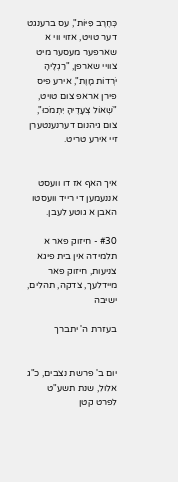כְּחֶרֶב פִּיּוֹת", עס ברענגט דער טויט, אזוי ווי א שארפער מעסער מיט צוויי שארפן, "רַגְלֶיהָ יֹרְדוֹת מָוֶת", אירע פיס פירן אראפ צום טויט, "שְׁאוֹל צְעָדֶיהָ יִתְמֹכוּ", צום גיהנום דערנענטערן זיי אירע טריט.


איך האף אז דו וועסט אננעמען די רייד וועסטו האבן א גוטע לעבן.

#30 - חיזוק פאר א תלמידה אין בית פיגא
צניעות, חיזוק פאר מיידלעך, צדקה, תהלים, ישיבה

בעזרת ה' יתברך


יום ב' פרשת נצבים, כ"ג אלול, שנת תשע"ט לפרט קטן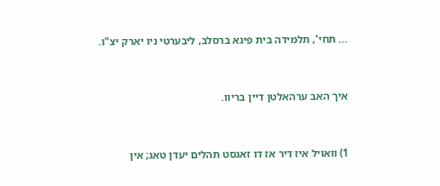... תחי', תלמידה בית פיגא ברסלב, ליבערטי ניו יארק יצ"ו.


איך האב ערהאלטן דיין בריוו.


1) וואויל איז דיר אז דו זאגסט תהלים יעדן טאג; אין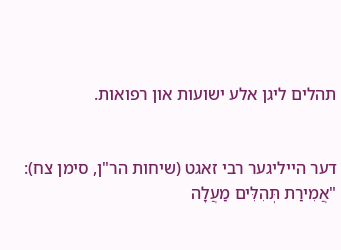תהלים ליגן אלע ישועות און רפואות.


דער הייליגער רבי זאגט (שיחות הר"ן, סימן צח): "אֲמִירַת תְּהִלִּים מַעֲלָה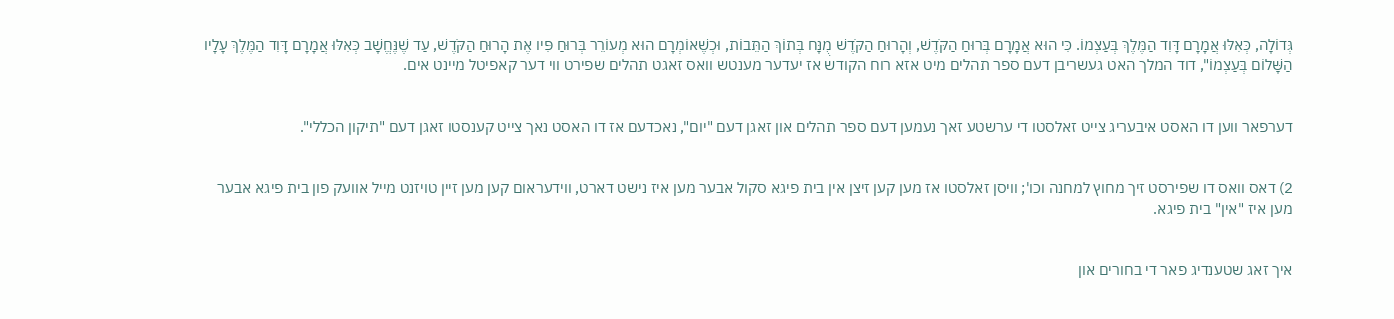גְּדוֹלָה, כְּאִלּוּ אֲמָרָם דָּוִד הַמֶּלֶךְ בְּעַצְמוֹ. כִּי הוּא אֲמָרָם בְּרוּחַ הַקֹּדֶשׁ, וְהָרוּחַ הַקֹּדֶשׁ מֻנָּח בְּתוֹךְ הַתֵּבוֹת, וּכְשֶׁאוֹמְרָם הוּא מְעוֹרֵר בְּרוּחַ פִּיו אֶת הָרוּחַ הַקֹּדֶשׁ, עַד שֶׁנֶּחֱשָׁב כְּאִלּוּ אֲמָרָם דָּוִד הַמֶּלֶךְ עָלָיו הַשָּׁלוֹם בְּעַצְמוֹ", דוד המלך האט געשריבן דעם ספר תהלים מיט אזא רוח הקודש אז יעדער מענטש וואס זאגט תהלים שפירט ווי דער קאפיטל מיינט אים.


דערפאר ווען דו האסט איבעריג צייט זאלסטו די ערשטע זאך נעמען דעם ספר תהלים און זאגן דעם "יום", נאכדעם אז דו האסט נאך צייט קענסטו זאגן דעם "תיקון הכללי".


2) דאס וואס דו שפירסט זיך מחוץ למחנה וכו'; וויסן זאלסטו אז מען קען זיצן אין בית פיגא סקול אבער מען איז נישט דארט, ווידעראום קען מען זיין טויזנט מייל אוועק פון בית פיגא אבער מען איז "אין" בית פיגא.


איך זאג שטענדיג פאר די בחורים און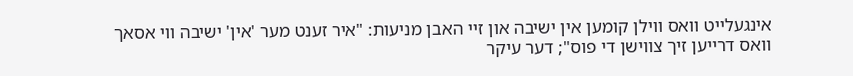אינגעלייט וואס ווילן קומען אין ישיבה און זיי האבן מניעות: "איר זענט מער 'אין' ישיבה ווי אסאך וואס דרייען זיך צווישן די פוס"; דער עיקר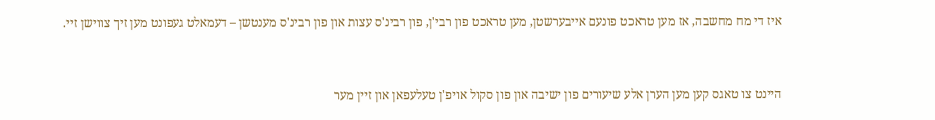איז די מח מחשבה, אז מען טראכט פונעם אייבערשטן, מען טראכט פון רבי'ן, פון רבינ'ס עצות און פון רבינ'ס מענטשן – דעמאלט געפונט מען זיך צווישן זיי.


היינט צו טאגס קען מען הערן אלע שיעורים פון ישיבה און פון סקול אויפ'ן טעלעפאן און זיין מער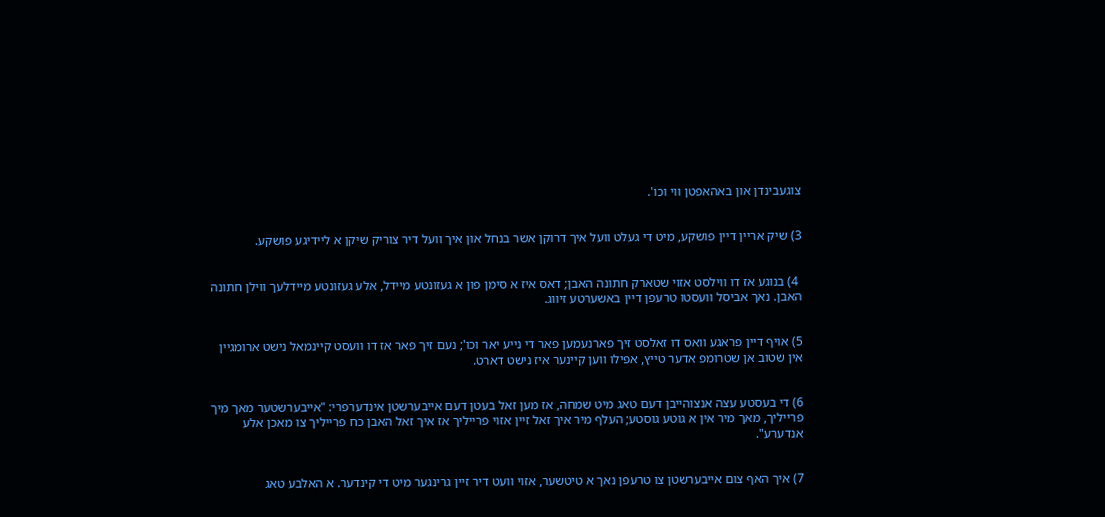צוגעבינדן און באהאפטן ווי וכו'.


3) שיק אריין דיין פושקע, מיט די געלט וועל איך דרוקן אשר בנחל און איך וועל דיר צוריק שיקן א ליידיגע פושקע.


 4) בנוגע אז דו ווילסט אזוי שטארק חתונה האבן; דאס איז א סימן פון א געזונטע מיידל, אלע געזונטע מיידלעך ווילן חתונה האבן. נאך אביסל וועסטו טרעפן דיין באשערטע זיווג.


5) אויף דיין פראגע וואס דו זאלסט זיך פארנעמען פאר די נייע יאר וכו'; נעם זיך פאר אז דו וועסט קיינמאל נישט ארומגיין אין שטוב אן שטרומפ אדער טייץ, אפילו ווען קיינער איז נישט דארט.


6) די בעסטע עצה אנצוהייבן דעם טאג מיט שמחה, אז מען זאל בעטן דעם אייבערשטן אינדערפרי: "אייבערשטער מאך מיך פרייליך, מאך מיר אין א גוטע גוסטע; העלף מיר איך זאל זיין אזוי פרייליך אז איך זאל האבן כח פרייליך צו מאכן אלע אנדערע".


7) איך האף צום אייבערשטן צו טרעפן נאך א טיטשער, אזוי וועט דיר זיין גרינגער מיט די קינדער. א האלבע טאג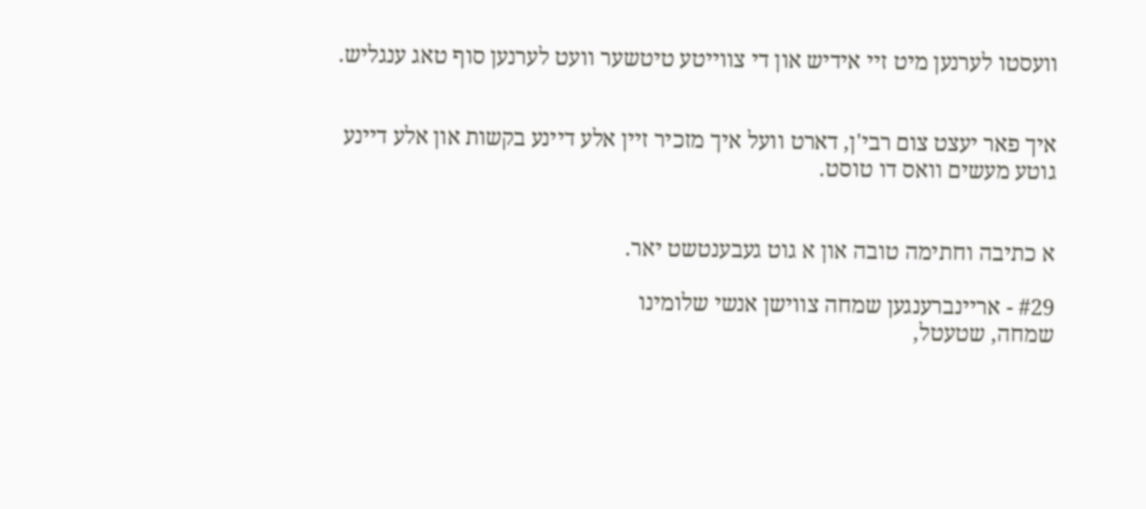וועסטו לערנען מיט זיי אידיש און די צווייטע טיטשער וועט לערנען סוף טאג ענגליש.


איך פאר יעצט צום רבי'ן, דארט וועל איך מזכיר זיין אלע דיינע בקשות און אלע דיינע גוטע מעשים וואס דו טוסט.


א כתיבה וחתימה טובה און א גוט געבענטשט יאר.

#29 - אריינברענגען שמחה צווישן אנשי שלומינו
שמחה, שטעטל,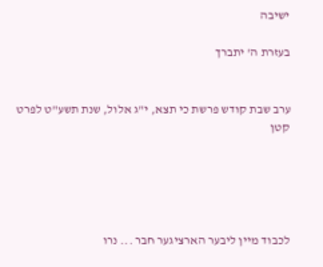ישיבה

בעזרת ה' יתברך


ערב שבת קודש פרשת כי תצא, י"ג אלול, שנת תשע"ט לפרט קטן





לכבוד מיין ליבער הארציגער חבר ... נרו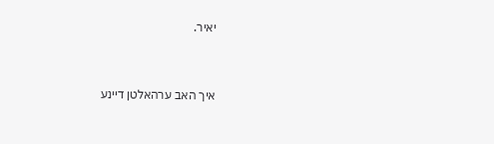יאיר.


איך האב ערהאלטן דיינע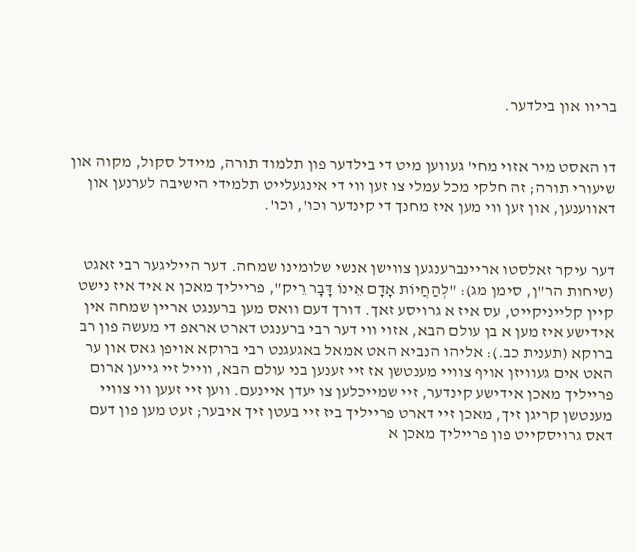בריוו און בילדער.


דו האסט מיר אזוי מחי' געווען מיט די בילדער פון תלמוד תורה, מיידל סקול, מקוה און שיעורי תורה; זה חלקי מכל עמלי צו זען ווי די אינגעלייט תלמידי הישיבה לערנען און דאווענען, און זען ווי מען איז מחנך די קינדער וכו', וכו'.


דער עיקר זאלסטו אריינברענגען צווישן אנשי שלומינו שמחה. דער הייליגער רבי זאגט (שיחות הר"ן, סימן מג): "לְהַחֲיוֹת אָדָם אֵינוֹ דָּבָר רֵיק", פרייליך מאכן א איד איז נישט קיין קלייניקייט, עס איז א גרויסע זאך. דורך דעם וואס מען ברענגט אריין שמחה אין אידישע איז מען א בן עולם הבא, אזוי ווי דער רבי ברענגט דארט אראפ די מעשה פון רב ברוקא (תענית כב.): אליהו הנביא האט אמאל באגעגנט רבי ברוקא אויפן גאס און ער האט אים געוויזן אויף צוויי מענטשן אז זיי זענען בני עולם הבא, ווייל זיי גייען ארום פרייליך מאכן אידישע קינדער, זיי שמייכלען צו יעדן איינעם. ווען זיי זעען ווי צוויי מענטשן קריגן זיך, מאכן זיי דארט פרייליך ביז זיי בעטן זיך איבער; זעט מען פון דעם דאס גרויסקייט פון פרייליך מאכן א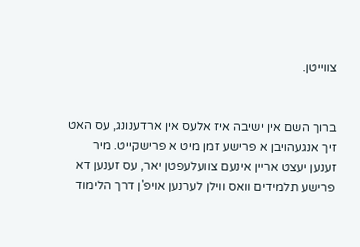צווייטן.


ברוך השם אין ישיבה איז אלעס אין ארדענונג, עס האט זיך אנגעהויבן א פרישע זמן מיט א פרישקייט. מיר זענען יעצט אריין אינעם צוועלעפטן יאר, עס זענען דא פרישע תלמידים וואס ווילן לערנען אויפ'ן דרך הלימוד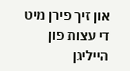און זיך פירן מיט די עצות פון הייליגן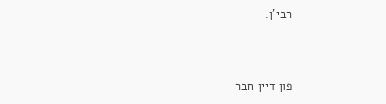רבי'ן.


פון דיין חבר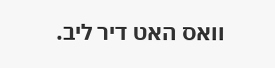וואס האט דיר ליב.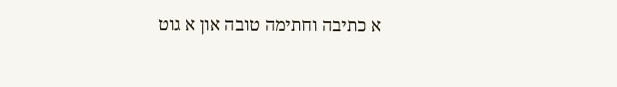א כתיבה וחתימה טובה און א גוט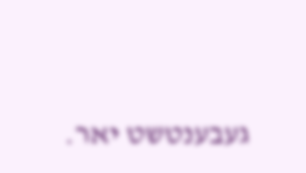געבענטשט יאר.